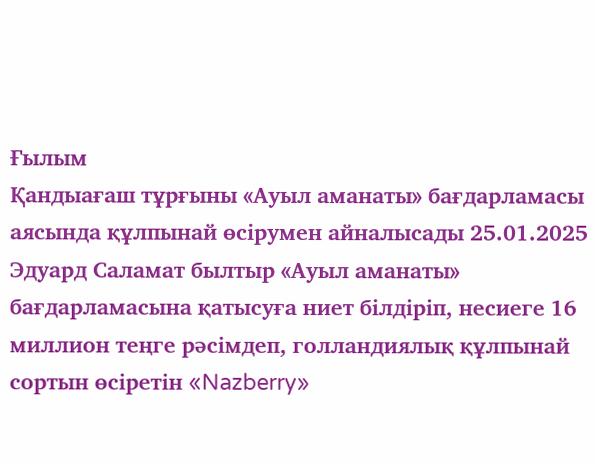Ғылым
Қандыағаш тұрғыны «Ауыл аманаты» бағдарламасы аясында құлпынай өсірумен айналысады 25.01.2025
Эдуард Саламат былтыр «Ауыл аманаты» бағдарламасына қатысуға ниет білдіріп, несиеге 16 миллион теңге рәсімдеп, голландиялық құлпынай сортын өсіретін «Nazberry»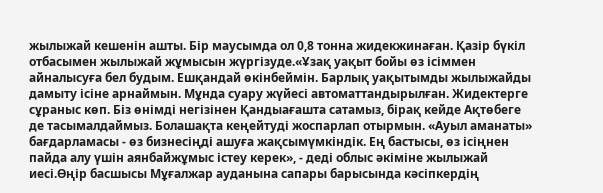жылыжай кешенін ашты. Бір маусымда ол 0,8 тонна жидекжинаған. Қазір бүкіл отбасымен жылыжай жұмысын жүргізуде.«Ұзақ уақыт бойы өз ісіммен айналысуға бел будым. Ешқандай өкінбеймін. Барлық уақытымды жылыжайды дамыту ісіне арнаймын. Мұнда суару жүйесі автоматтандырылған. Жидектерге сұраныс көп. Біз өнімді негізінен Қандыағашта сатамыз, бірақ кейде Ақтөбеге де тасымалдаймыз. Болашақта кеңейтуді жоспарлап отырмын. «Ауыл аманаты» бағдарламасы - өз бизнесіңді ашуға жақсымүмкіндік. Ең бастысы, өз ісіңнен пайда алу үшін аянбайжұмыс істеу керек», - деді облыс әкіміне жылыжай иесі.Өңір басшысы Мұғалжар ауданына сапары барысында кәсіпкердің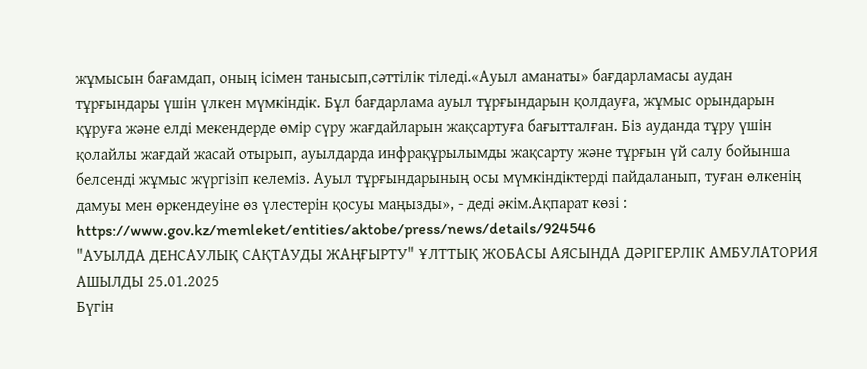жұмысын бағамдап, оның ісімен танысып,сәттілік тіледі.«Ауыл аманаты» бағдарламасы аудан тұрғындары үшін үлкен мүмкіндік. Бұл бағдарлама ауыл тұрғындарын қолдауға, жұмыс орындарын құруға және елді мекендерде өмір сүру жағдайларын жақсартуға бағытталған. Біз ауданда тұру үшін қолайлы жағдай жасай отырып, ауылдарда инфрақұрылымды жақсарту және тұрғын үй салу бойынша белсенді жұмыс жүргізіп келеміз. Ауыл тұрғындарының осы мүмкіндіктерді пайдаланып, туған өлкенің дамуы мен өркендеуіне өз үлестерін қосуы маңызды», - деді әкім.Ақпарат көзі : https://www.gov.kz/memleket/entities/aktobe/press/news/details/924546
"АУЫЛДА ДЕНСАУЛЫҚ САҚТАУДЫ ЖАҢҒЫРТУ" ҰЛТТЫҚ ЖОБАСЫ АЯСЫНДА ДӘРІГЕРЛІК АМБУЛАТОРИЯ АШЫЛДЫ 25.01.2025
Бүгін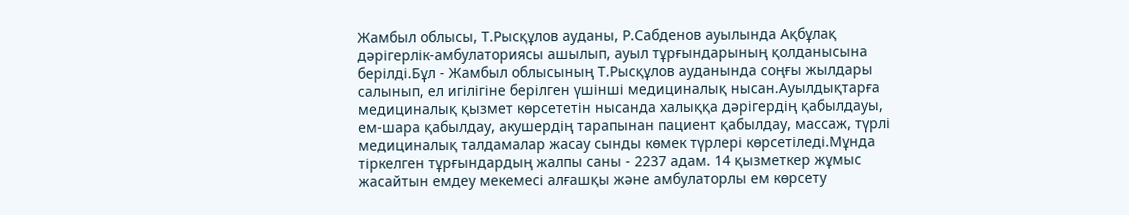Жамбыл облысы, Т.Рысқұлов ауданы, Р.Сабденов ауылында Ақбұлақ дәрігерлік-амбулаториясы ашылып, ауыл тұрғындарының қолданысына берілді.Бұл - Жамбыл облысының Т.Рысқұлов ауданында соңғы жылдары салынып, ел игілігіне берілген үшінші медициналық нысан.Ауылдықтарға медициналық қызмет көрсететін нысанда халыққа дәрігердің қабылдауы, ем-шара қабылдау, акушердің тарапынан пациент қабылдау, массаж, түрлі медициналық талдамалар жасау сынды көмек түрлері көрсетіледі.Мұнда тіркелген тұрғындардың жалпы саны - 2237 адам. 14 қызметкер жұмыс жасайтын емдеу мекемесі алғашқы және амбулаторлы ем көрсету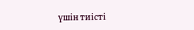үшін тиісті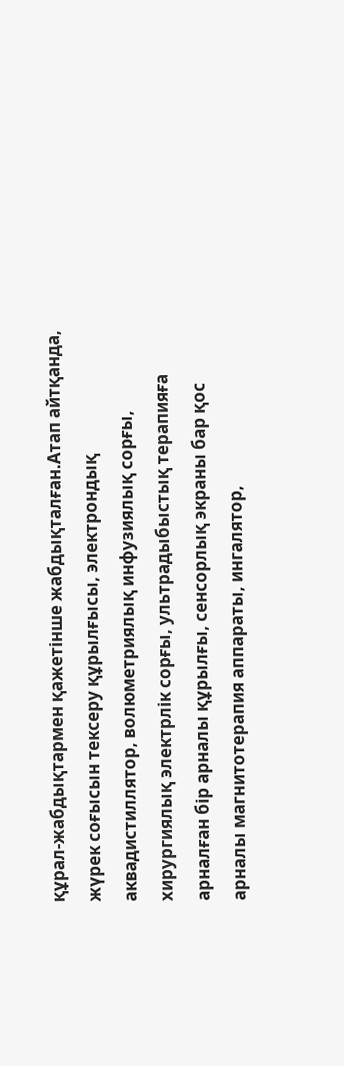құрал-жабдықтармен қажетінше жабдықталған.Атап айтқанда, жүрек соғысын тексеру құрылғысы, электрондық аквадистиллятор, волюметриялық инфузиялық сорғы, хирургиялық электрлік сорғы, ультрадыбыстық терапияға арналған бір арналы құрылғы, сенсорлық экраны бар қос арналы магнитотерапия аппараты, ингалятор,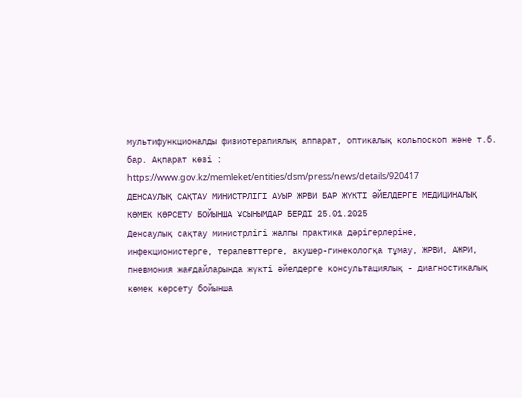мультифункционалды физиотерапиялық аппарат, оптикалық кольпоскоп және т.б. бар. Ақпарат көзі : https://www.gov.kz/memleket/entities/dsm/press/news/details/920417
ДЕНСАУЛЫҚ САҚТАУ МИНИСТРЛІГІ АУЫР ЖРВИ БАР ЖҮКТІ ӘЙЕЛДЕРГЕ МЕДИЦИНАЛЫҚ КӨМЕК КӨРСЕТУ БОЙЫНША ҰСЫНЫМДАР БЕРДІ 25.01.2025
Денсаулық сақтау министрлігі жалпы практика дәрігерлеріне, инфекционистерге, терапевттерге, акушер-гинекологқа тұмау, ЖРВИ, АЖРИ, пневмония жағдайларында жүкті әйелдерге консультациялық - диагностикалық көмек көрсету бойынша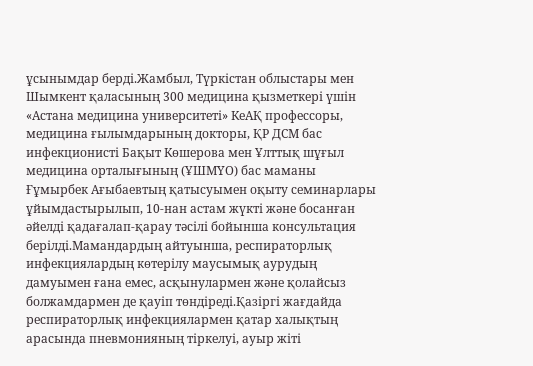ұсынымдар берді.Жамбыл, Түркістан облыстары мен Шымкент қаласының 300 медицина қызметкері үшін «Астана медицина университеті» КеАҚ профессоры, медицина ғылымдарының докторы, ҚР ДСМ бас инфекционисті Бақыт Көшерова мен Ұлттық шұғыл медицина орталығының (ҰШМҮО) бас маманы Ғұмырбек Ағыбаевтың қатысуымен оқыту семинарлары ұйымдастырылып, 10-нан астам жүкті және босанған әйелді қадағалап-қарау тәсілі бойынша консультация берілді.Мамандардың айтуынша, респираторлық инфекциялардың көтерілу маусымық аурудың дамуымен ғана емес, асқынулармен және қолайсыз болжамдармен де қауіп төндіреді.Қазіргі жағдайда респираторлық инфекциялармен қатар халықтың арасында пневмонияның тіркелуі, ауыр жіті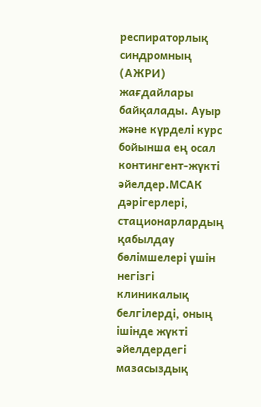респираторлық синдромның (АЖРИ) жағдайлары байқалады. Ауыр және күрделі курс бойынша ең осал контингент-жүкті әйелдер.МСАК дәрігерлері, стационарлардың қабылдау бөлімшелері үшін негізгі клиникалық белгілерді, оның ішінде жүкті әйелдердегі мазасыздық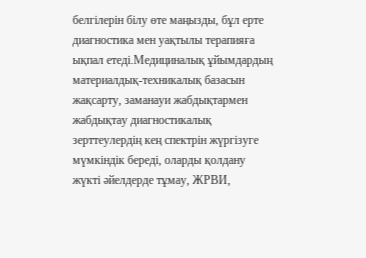белгілерін білу өте маңызды, бұл ерте диагностика мен уақтылы терапияға ықпал етеді.Медициналық ұйымдардың материалдық-техникалық базасын жақсарту, заманауи жабдықтармен жабдықтау диагностикалық зерттеулердің кең спектрін жүргізуге мүмкіндік береді, оларды қолдану жүкті әйелдерде тұмау, ЖРВИ,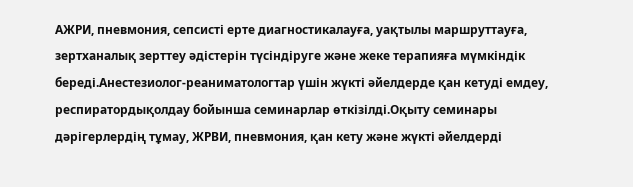АЖРИ, пневмония, сепсисті ерте диагностикалауға, уақтылы маршруттауға, зертханалық зерттеу әдістерін түсіндіруге және жеке терапияға мүмкіндік береді.Анестезиолог-реаниматологтар үшін жүкті әйелдерде қан кетуді емдеу, респиратордықолдау бойынша семинарлар өткізілді.Оқыту семинары дәрігерлердің тұмау, ЖРВИ, пневмония, қан кету және жүкті әйелдерді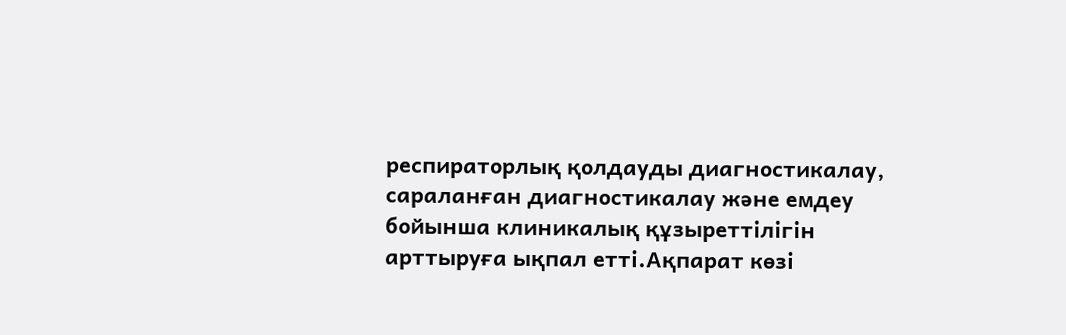респираторлық қолдауды диагностикалау, сараланған диагностикалау және емдеу бойынша клиникалық құзыреттілігін арттыруға ықпал етті.Ақпарат көзі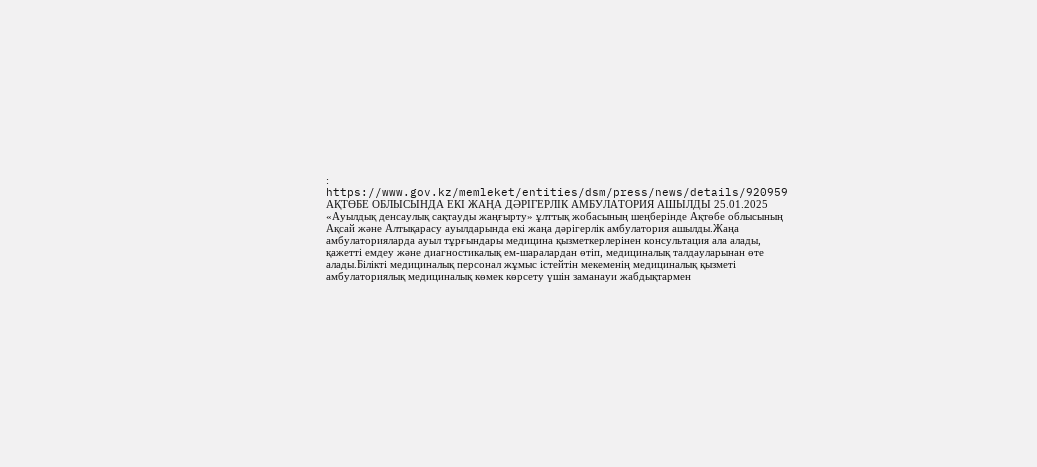: https://www.gov.kz/memleket/entities/dsm/press/news/details/920959
АҚТӨБЕ ОБЛЫСЫНДА ЕКІ ЖАҢА ДӘРІГЕРЛІК АМБУЛАТОРИЯ АШЫЛДЫ 25.01.2025
«Ауылдық денсаулық сақтауды жаңғырту» ұлттық жобасының шеңберінде Ақтөбе облысының Ақсай және Алтықарасу ауылдарында екі жаңа дәрігерлік амбулатория ашылды.Жаңа амбулаторияларда ауыл тұрғындары медицина қызметкерлерінен консультация ала алады, қажетті емдеу және диагностикалық ем-шаралардан өтіп, медициналық талдауларынан өте алады.Білікті медициналық персонал жұмыс істейтін мекеменің медициналық қызметі амбулаториялық медициналық көмек көрсету үшін заманауи жабдықтармен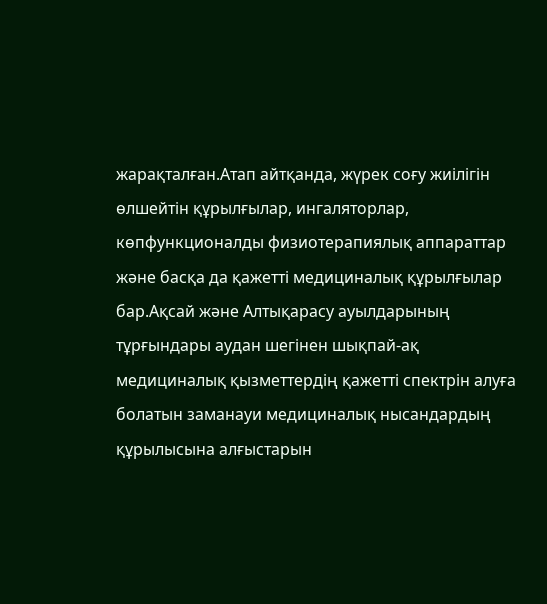жарақталған.Атап айтқанда, жүрек соғу жиілігін өлшейтін құрылғылар, ингаляторлар, көпфункционалды физиотерапиялық аппараттар және басқа да қажетті медициналық құрылғылар бар.Ақсай және Алтықарасу ауылдарының тұрғындары аудан шегінен шықпай-ақ медициналық қызметтердің қажетті спектрін алуға болатын заманауи медициналық нысандардың құрылысына алғыстарын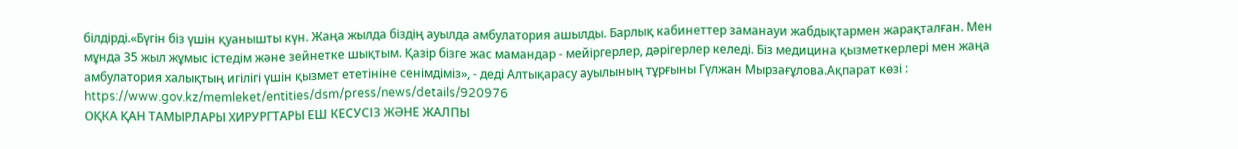білдірді.«Бүгін біз үшін қуанышты күн. Жаңа жылда біздің ауылда амбулатория ашылды. Барлық кабинеттер заманауи жабдықтармен жарақталған. Мен мұнда 35 жыл жұмыс істедім және зейнетке шықтым. Қазір бізге жас мамандар - мейіргерлер, дәрігерлер келеді. Біз медицина қызметкерлері мен жаңа амбулатория халықтың игілігі үшін қызмет ететініне сенімдіміз», - деді Алтықарасу ауылының тұрғыны Гүлжан Мырзағұлова.Ақпарат көзі : https://www.gov.kz/memleket/entities/dsm/press/news/details/920976
ОҚКА ҚАН ТАМЫРЛАРЫ ХИРУРГТАРЫ ЕШ КЕСУСІЗ ЖӘНЕ ЖАЛПЫ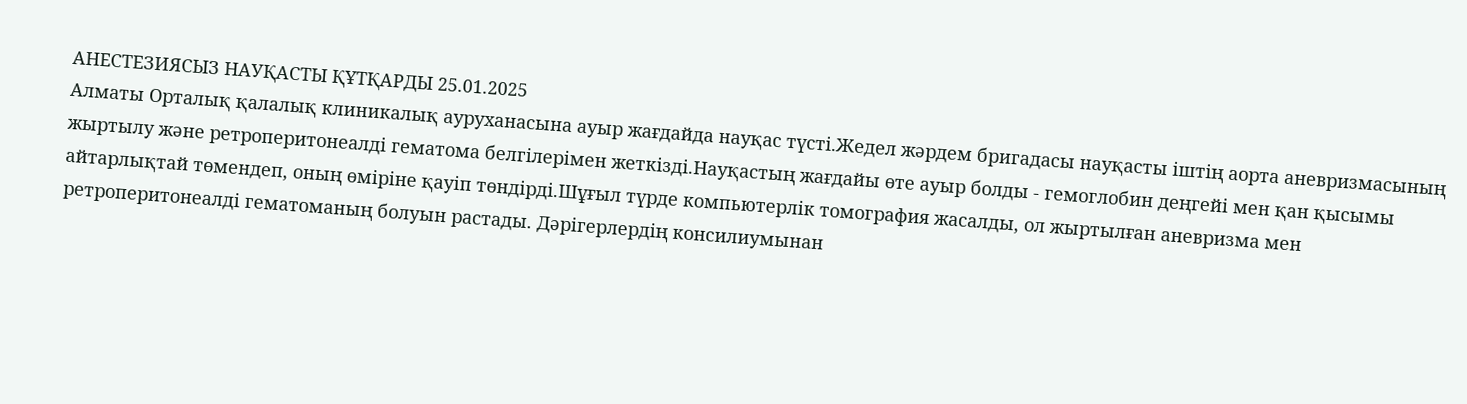АНЕСТЕЗИЯСЫЗ НАУҚАСТЫ ҚҰТҚАРДЫ 25.01.2025
Алматы Орталық қалалық клиникалық ауруханасына ауыр жағдайда науқас түсті.Жедел жәрдем бригадасы науқасты іштің аорта аневризмасының жыртылу және ретроперитонеалді гематома белгілерімен жеткізді.Науқастың жағдайы өте ауыр болды - гемоглобин деңгейі мен қан қысымы айтарлықтай төмендеп, оның өміріне қауіп төндірді.Шұғыл түрде компьютерлік томография жасалды, ол жыртылған аневризма мен ретроперитонеалді гематоманың болуын растады. Дәрігерлердің консилиумынан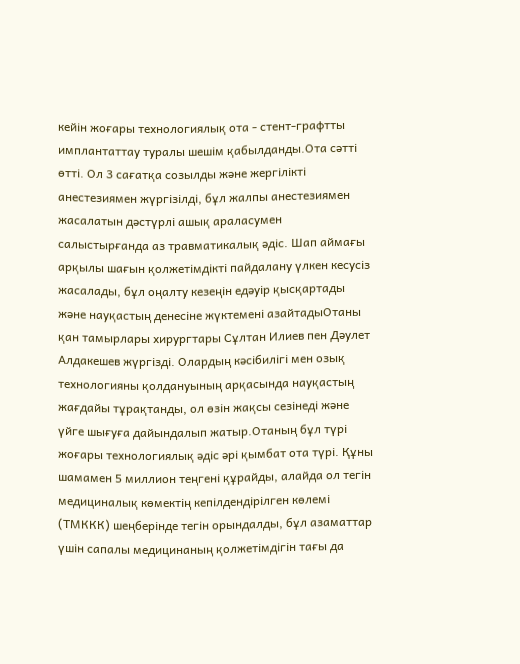кейін жоғары технологиялық ота - стент-графтты имплантаттау туралы шешім қабылданды.Ота сәтті өтті. Ол 3 сағатқа созылды және жергілікті анестезиямен жүргізілді, бұл жалпы анестезиямен жасалатын дәстүрлі ашық араласумен салыстырғанда аз травматикалық әдіс. Шап аймағы арқылы шағын қолжетімдікті пайдалану үлкен кесусіз жасалады, бұл оңалту кезеңін едәуір қысқартады және науқастың денесіне жүктемені азайтадыОтаны қан тамырлары хирургтары Сұлтан Илиев пен Дәулет Алдакешев жүргізді. Олардың кәсібилігі мен озық технологияны қолдануының арқасында науқастың жағдайы тұрақтанды, ол өзін жақсы сезінеді және үйге шығуға дайындалып жатыр.Отаның бұл түрі жоғары технологиялық әдіс әрі қымбат ота түрі. Құны шамамен 5 миллион теңгені құрайды, алайда ол тегін медициналық көмектің кепілдендірілген көлемі (ТМККК) шеңберінде тегін орындалды, бұл азаматтар үшін сапалы медицинаның қолжетімдігін тағы да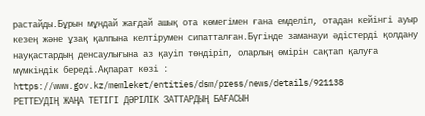растайды.Бұрын мұндай жағдай ашық ота көмегімен ғана емделіп, отадан кейінгі ауыр кезең және ұзақ қалпына келтірумен сипатталған.Бүгінде заманауи әдістерді қолдану науқастардың денсаулығына аз қауіп төндіріп, оларлың өмірін сақтап қалуға мүмкіндік береді.Ақпарат көзі : https://www.gov.kz/memleket/entities/dsm/press/news/details/921138
РЕТТЕУДІҢ ЖАҢА ТЕТІГІ ДӘРІЛІК ЗАТТАРДЫҢ БАҒАСЫН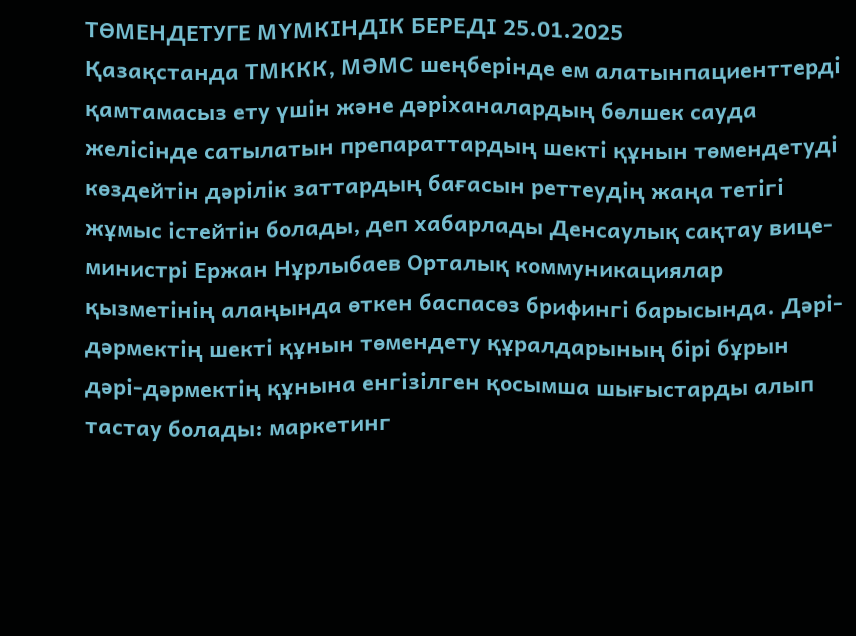ТӨМЕНДЕТУГЕ МҮМКІНДІК БЕРЕДІ 25.01.2025
Қазақстанда ТМККК, МӘМС шеңберінде ем алатынпациенттерді қамтамасыз ету үшін және дәріханалардың бөлшек сауда желісінде сатылатын препараттардың шекті құнын төмендетуді көздейтін дәрілік заттардың бағасын реттеудің жаңа тетігі жұмыс істейтін болады, деп хабарлады Денсаулық сақтау вице-министрі Ержан Нұрлыбаев Орталық коммуникациялар қызметінің алаңында өткен баспасөз брифингі барысында. Дәрі-дәрмектің шекті құнын төмендету құралдарының бірі бұрын дәрі-дәрмектің құнына енгізілген қосымша шығыстарды алып тастау болады: маркетинг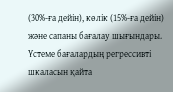(30%-ға дейін), көлік (15%-ға дейін) және сапаны бағалау шығындары. Үстеме бағалардың регрессивті шкаласын қайта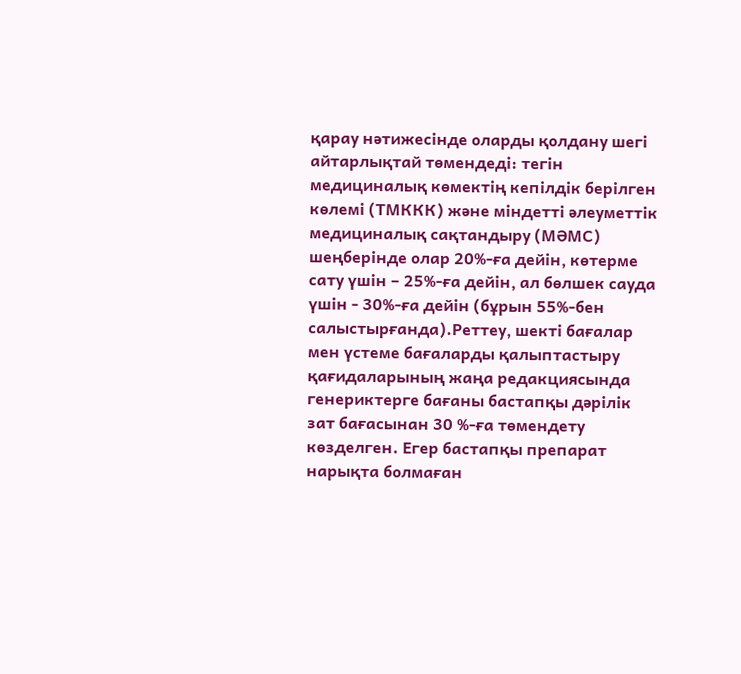қарау нәтижесінде оларды қолдану шегі айтарлықтай төмендеді: тегін медициналық көмектің кепілдік берілген көлемі (ТМККК) және міндетті әлеуметтік медициналық сақтандыру (МӘМС) шеңберінде олар 20%-ға дейін, көтерме сату үшін – 25%-ға дейін, ал бөлшек сауда үшін - 30%-ға дейін (бұрын 55%-бен салыстырғанда).Реттеу, шекті бағалар мен үстеме бағаларды қалыптастыру қағидаларының жаңа редакциясында генериктерге бағаны бастапқы дәрілік зат бағасынан 30 %-ға төмендету көзделген. Егер бастапқы препарат нарықта болмаған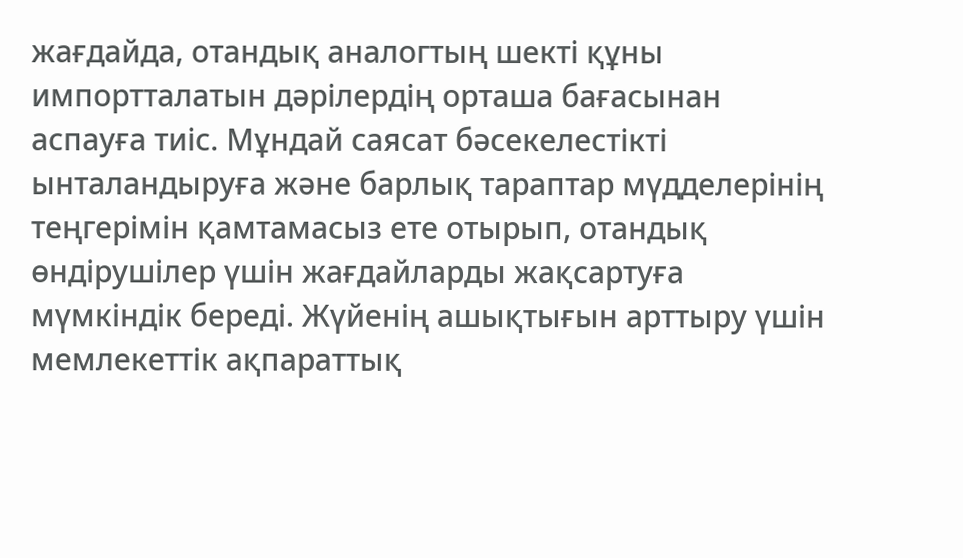жағдайда, отандық аналогтың шекті құны импортталатын дәрілердің орташа бағасынан аспауға тиіс. Мұндай саясат бәсекелестікті ынталандыруға және барлық тараптар мүдделерінің теңгерімін қамтамасыз ете отырып, отандық өндірушілер үшін жағдайларды жақсартуға мүмкіндік береді. Жүйенің ашықтығын арттыру үшін мемлекеттік ақпараттық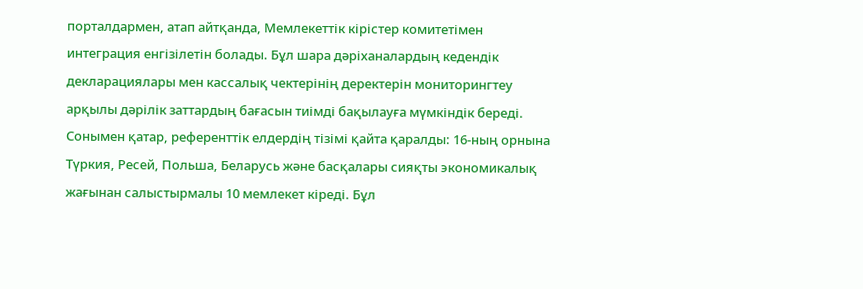порталдармен, атап айтқанда, Мемлекеттік кірістер комитетімен интеграция енгізілетін болады. Бұл шара дәріханалардың кедендік декларациялары мен кассалық чектерінің деректерін мониторингтеу арқылы дәрілік заттардың бағасын тиімді бақылауға мүмкіндік береді. Сонымен қатар, референттік елдердің тізімі қайта қаралды: 16-ның орнына Түркия, Ресей, Польша, Беларусь және басқалары сияқты экономикалық жағынан салыстырмалы 10 мемлекет кіреді. Бұл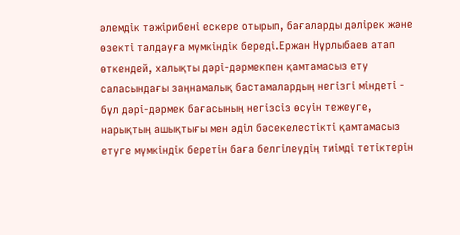әлемдік тәжірибені ескере отырып, бағаларды дәлірек және өзекті талдауға мүмкіндік береді.Ержан Нұрлыбаев атап өткендей, халықты дәрі-дәрмекпен қамтамасыз ету саласындағы заңнамалық бастамалардың негізгі міндеті - бұл дәрі-дәрмек бағасының негізсіз өсуін тежеуге, нарықтың ашықтығы мен әділ бәсекелестікті қамтамасыз етуге мүмкіндік беретін баға белгілеудің тиімді тетіктерін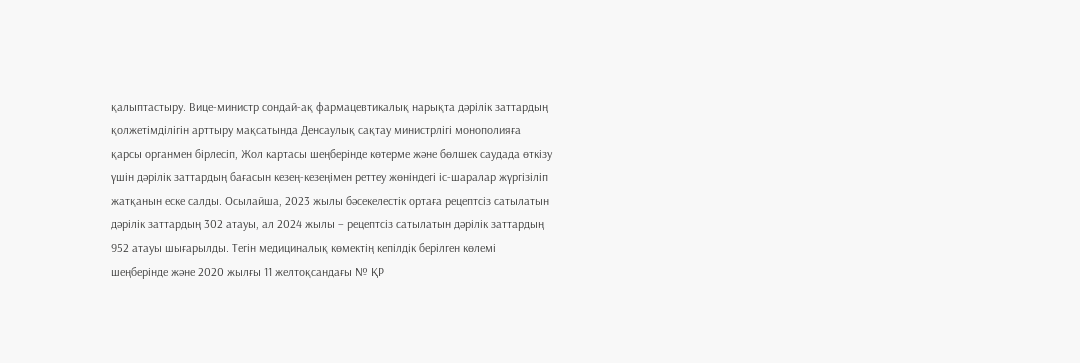қалыптастыру. Вице-министр сондай-ақ фармацевтикалық нарықта дәрілік заттардың қолжетімділігін арттыру мақсатында Денсаулық сақтау министрлігі монополияға қарсы органмен бірлесіп, Жол картасы шеңберінде көтерме және бөлшек саудада өткізу үшін дәрілік заттардың бағасын кезең-кезеңімен реттеу жөніндегі іс-шаралар жүргізіліп жатқанын еске салды. Осылайша, 2023 жылы бәсекелестік ортаға рецептсіз сатылатын дәрілік заттардың 302 атауы, ал 2024 жылы – рецептсіз сатылатын дәрілік заттардың 952 атауы шығарылды. Тегін медициналық көмектің кепілдік берілген көлемі шеңберінде және 2020 жылғы 11 желтоқсандағы № ҚР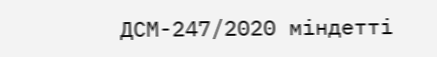ДСМ-247/2020 міндетті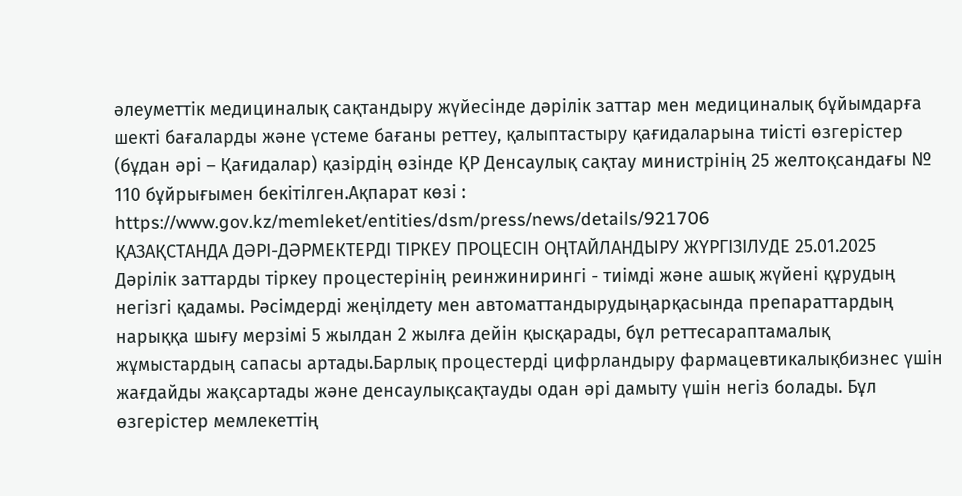әлеуметтік медициналық сақтандыру жүйесінде дәрілік заттар мен медициналық бұйымдарға шекті бағаларды және үстеме бағаны реттеу, қалыптастыру қағидаларына тиісті өзгерістер (бұдан әрі – Қағидалар) қазірдің өзінде ҚР Денсаулық сақтау министрінің 25 желтоқсандағы № 110 бұйрығымен бекітілген.Ақпарат көзі : https://www.gov.kz/memleket/entities/dsm/press/news/details/921706
ҚАЗАҚСТАНДА ДӘРІ-ДӘРМЕКТЕРДІ ТІРКЕУ ПРОЦЕСІН ОҢТАЙЛАНДЫРУ ЖҮРГІЗІЛУДЕ 25.01.2025
Дәрілік заттарды тіркеу процестерінің реинжинирингі - тиімді және ашық жүйені құрудың негізгі қадамы. Рәсімдерді жеңілдету мен автоматтандырудыңарқасында препараттардың нарыққа шығу мерзімі 5 жылдан 2 жылға дейін қысқарады, бұл реттесараптамалық жұмыстардың сапасы артады.Барлық процестерді цифрландыру фармацевтикалықбизнес үшін жағдайды жақсартады және денсаулықсақтауды одан әрі дамыту үшін негіз болады. Бұл өзгерістер мемлекеттің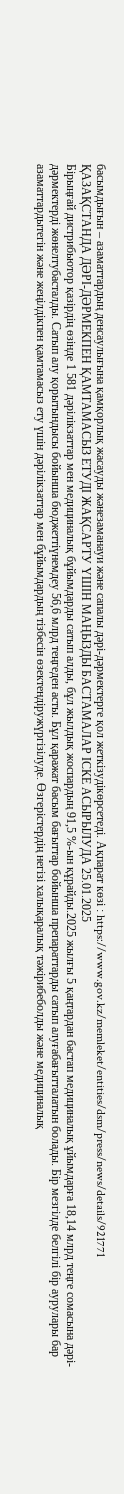басымдығын – азаматтардың денсаулығына қамқорлық жасауды жәнезаманауи және сапалы дәрі-дәрмектерге қол жеткізудікөрсетеді. Ақпарат көзі : https://www.gov.kz/memleket/entities/dsm/press/news/details/921771
ҚАЗАҚСТАНДА ДӘРІ-ДӘРМЕКПЕН ҚАМТАМАСЫЗ ЕТУДІ ЖАҚСАРТУ ҮШІН МАҢЫЗДЫ БАСТАМАЛАР ІСКЕ АСЫРЫЛУДА 25.01.2025
Бірыңғай дистрибьютор қазірдің өзінде 1 581 дәрілікзаттар мен медициналық бұйымдарды сатып алды, бұл жылдық жоспардың 91,5 %-ын құрайды.2025 жылғы 5 қаңтардан бастап медициналық ұйымдарға 18,14 млрд теңге сомасына дәрі-дәрмектерді жөнелтубасталды. Сатып алу қорытындысы бойынша бюджеттіүнемдеу 56,6 млрд теңгеден асты. Бұл қаражат басым бағыттар бойынша препараттарды сатып алуғабағытталатын болады. Бір мезгілде белгілі бір аурулары бар азаматтардытегін және жеңілдікпен қамтамасыз ету үшін дәрілікзаттар мен бұйымдардың тізбесін өзектендіружүргізілуде. Өзгерістердің негізі халықаралық тәжірибеболды және медициналық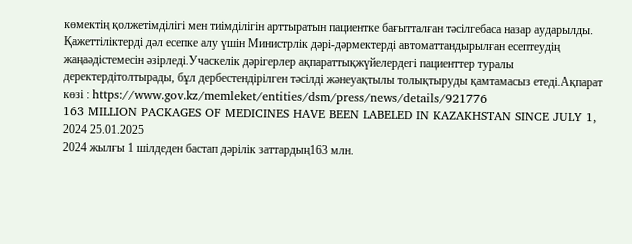көмектің қолжетімділігі мен тиімділігін арттыратын пациентке бағытталған тәсілгебаса назар аударылды. Қажеттіліктерді дәл есепке алу үшін Министрлік дәрі-дәрмектерді автоматтандырылған есептеудің жаңаәдістемесін әзірледі.Учаскелік дәрігерлер ақпараттықжүйелердегі пациенттер туралы деректердітолтырады, бұл дербестендірілген тәсілді жәнеуақтылы толықтыруды қамтамасыз етеді.Ақпарат көзі : https://www.gov.kz/memleket/entities/dsm/press/news/details/921776
163 MILLION PACKAGES OF MEDICINES HAVE BEEN LABELED IN KAZAKHSTAN SINCE JULY 1, 2024 25.01.2025
2024 жылғы 1 шілдеден бастап дәрілік заттардың163 млн.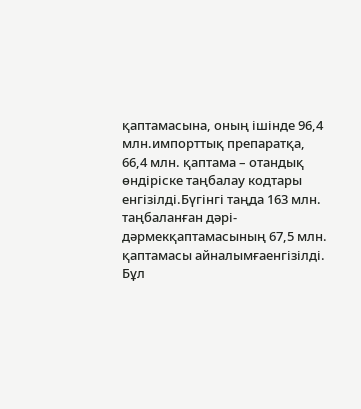қаптамасына, оның ішінде 96,4 млн.импорттық препаратқа, 66,4 млн. қаптама – отандық өндіріске таңбалау кодтары енгізілді.Бүгінгі таңда 163 млн. таңбаланған дәрі-дәрмекқаптамасының 67,5 млн. қаптамасы айналымғаенгізілді. Бұл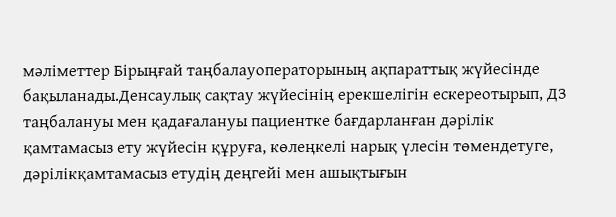мәліметтер Бірыңғай таңбалауоператорының ақпараттық жүйесінде бақыланады.Денсаулық сақтау жүйесінің ерекшелігін ескереотырып, ДЗ таңбалануы мен қадағалануы пациентке бағдарланған дәрілік қамтамасыз ету жүйесін құруға, көлеңкелі нарық үлесін төмендетуге, дәрілікқамтамасыз етудің деңгейі мен ашықтығын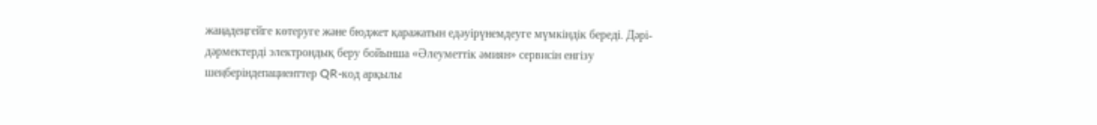жаңадеңгейге көтеруге және бюджет қаражатын едәуірүнемдеуге мүмкіндік береді. Дәрі-дәрмектерді электрондық беру бойынша «Әлеуметтік әмиян» сервисін енгізу шеңберіндепациенттер QR-код арқылы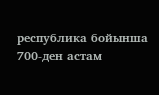республика бойынша 700-ден астам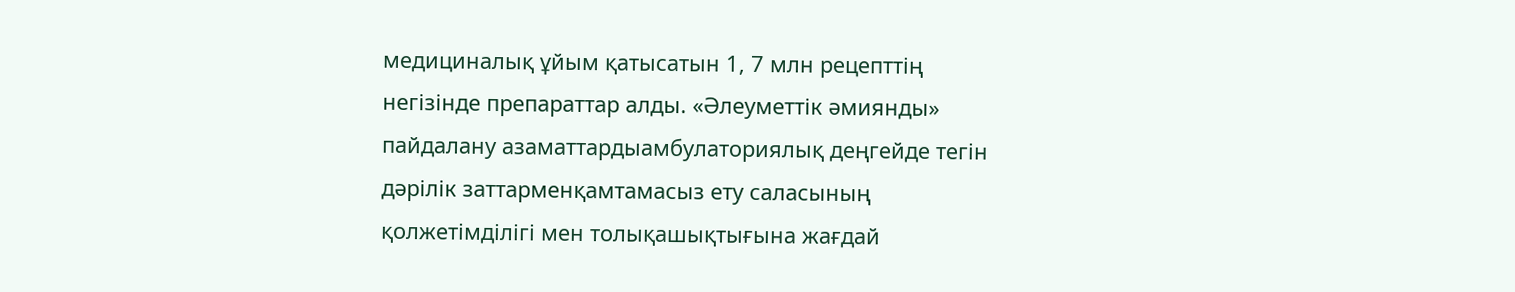медициналық ұйым қатысатын 1, 7 млн рецепттің негізінде препараттар алды. «Әлеуметтік әмиянды» пайдалану азаматтардыамбулаториялық деңгейде тегін дәрілік заттарменқамтамасыз ету саласының қолжетімділігі мен толықашықтығына жағдай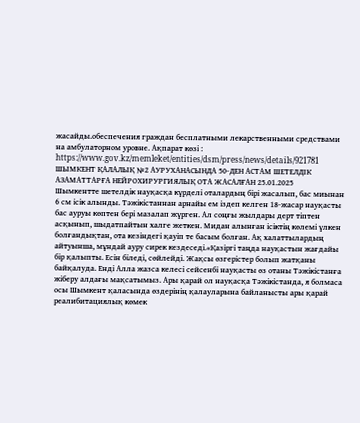жасайды.обеспечения граждан бесплатными лекарственными средствами на амбулаторном уровне. Ақпарат көзі : https://www.gov.kz/memleket/entities/dsm/press/news/details/921781
ШЫМКЕНТ ҚАЛАЛЫҚ №2 АУРУХАНАСЫНДА 50-ДЕН АСТАМ ШЕТЕЛДІК АЗАМАТТАРҒА НЕЙРОХИРУРГИЯЛЫҚ ОТА ЖАСАЛҒАН 25.01.2025
Шымкентте шетелдік науқасқа күрделі оталардың бірі жасалып, бас миынан 6 см ісік алынды. Тәжікістаннан арнайы ем іздеп келген 18-жасар науқасты бас ауруы көптен бері мазалап жүрген. Ал соңғы жылдары дерт тіптен асқынып, шыдатпайтын халге жеткен. Мидан алынған ісіктің көлемі үлкен болғандықтан, ота кезіндегі қауіп те басым болған. Ақ халаттылардың айтуынша, мұндай ауру сирек кездеседі.«Қазіргі таңда науқастын жағдайы бір қалыпты. Есін біледі, сөйлейді. Жақсы өзгерістер болып жатқаны байқалуда. Енді Алла жазса келесі сейсенбі науқасты өз отаны Тәжікістанға жіберу алдағы мақсатымыз. Ары қарай ол науқасқа Тәжікістанда, я болмаса осы Шымкент қаласында өздерінің қалауларына байланысты ары қарай реалибитациялық көмек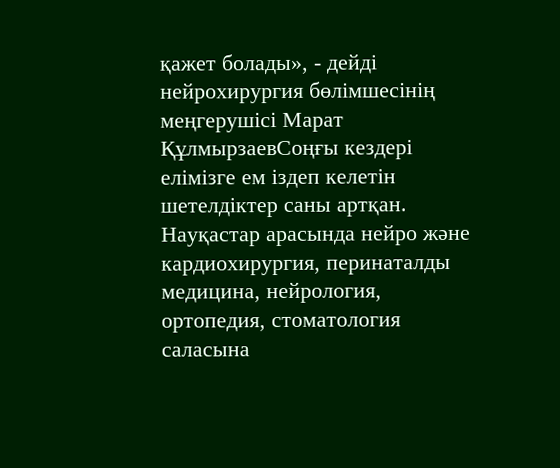қажет болады», - дейді нейрохирургия бөлімшесінің меңгерушісі Марат ҚұлмырзаевСоңғы кездері елімізге ем іздеп келетін шетелдіктер саны артқан. Науқастар арасында нейро және кардиохирургия, перинаталды медицина, нейрология, ортопедия, стоматология саласына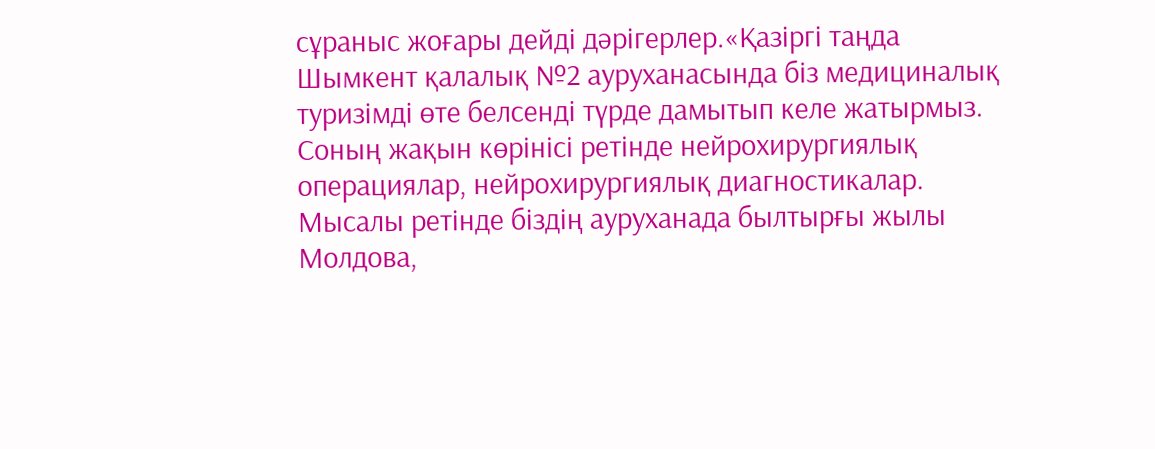сұраныс жоғары дейді дәрігерлер.«Қазіргі таңда Шымкент қалалық №2 ауруханасында біз медициналық туризімді өте белсенді түрде дамытып келе жатырмыз. Соның жақын көрінісі ретінде нейрохирургиялық операциялар, нейрохирургиялық диагностикалар. Мысалы ретінде біздің ауруханада былтырғы жылы Молдова,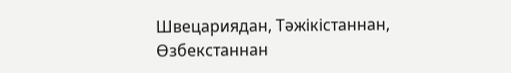Швецариядан, Тәжікістаннан, Өзбекстаннан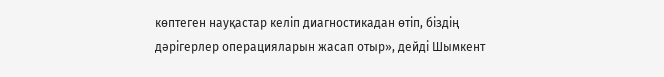көптеген науқастар келіп диагностикадан өтіп, біздің дәрігерлер операцияларын жасап отыр», дейді Шымкент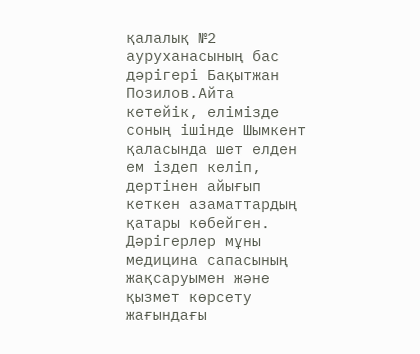қалалық №2 ауруханасының бас дәрігері Бақытжан Позилов.Айта кетейік, елімізде соның ішінде Шымкент қаласында шет елден ем іздеп келіп, дертінен айығып кеткен азаматтардың қатары көбейген. Дәрігерлер мұны медицина сапасының жақсаруымен және қызмет көрсету жағындағы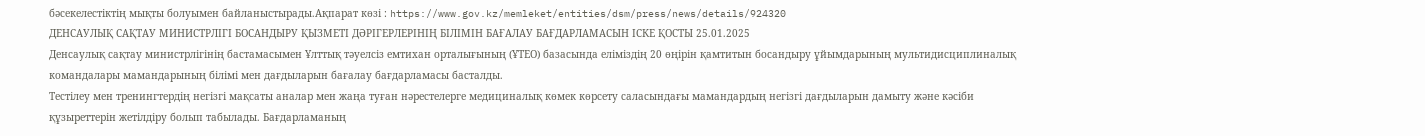бәсекелестіктің мықты болуымен байланыстырады.Ақпарат көзі : https://www.gov.kz/memleket/entities/dsm/press/news/details/924320
ДЕНСАУЛЫҚ САҚТАУ МИНИСТРЛІГІ БОСАНДЫРУ ҚЫЗМЕТІ ДӘРІГЕРЛЕРІНІҢ БІЛІМІН БАҒАЛАУ БАҒДАРЛАМАСЫН ІСКЕ ҚОСТЫ 25.01.2025
Денсаулық сақтау министрлігінің бастамасымен Ұлттық тәуелсіз емтихан орталығының (ҰТЕО) базасында еліміздің 20 өңірін қамтитын босандыру ұйымдарының мультидисциплиналық командалары мамандарының білімі мен дағдыларын бағалау бағдарламасы басталды.
Тестілеу мен тренингтердің негізгі мақсаты аналар мен жаңа туған нәрестелерге медициналық көмек көрсету саласындағы мамандардың негізгі дағдыларын дамыту және кәсіби құзыреттерін жетілдіру болып табылады. Бағдарламаның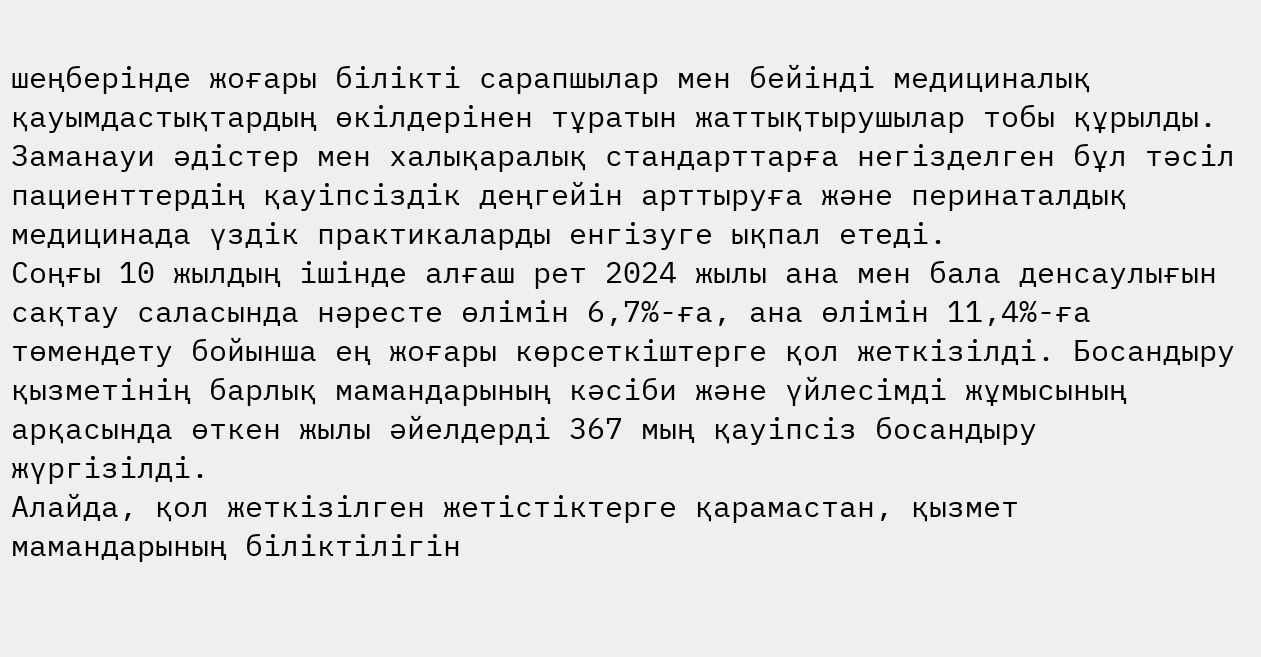шеңберінде жоғары білікті сарапшылар мен бейінді медициналық қауымдастықтардың өкілдерінен тұратын жаттықтырушылар тобы құрылды.
Заманауи әдістер мен халықаралық стандарттарға негізделген бұл тәсіл пациенттердің қауіпсіздік деңгейін арттыруға және перинаталдық медицинада үздік практикаларды енгізуге ықпал етеді.
Соңғы 10 жылдың ішінде алғаш рет 2024 жылы ана мен бала денсаулығын сақтау саласында нәресте өлімін 6,7%-ға, ана өлімін 11,4%-ға төмендету бойынша ең жоғары көрсеткіштерге қол жеткізілді. Босандыру қызметінің барлық мамандарының кәсіби және үйлесімді жұмысының арқасында өткен жылы әйелдерді 367 мың қауіпсіз босандыру жүргізілді.
Алайда, қол жеткізілген жетістіктерге қарамастан, қызмет мамандарының біліктілігін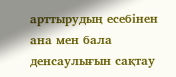арттырудың есебінен ана мен бала денсаулығын сақтау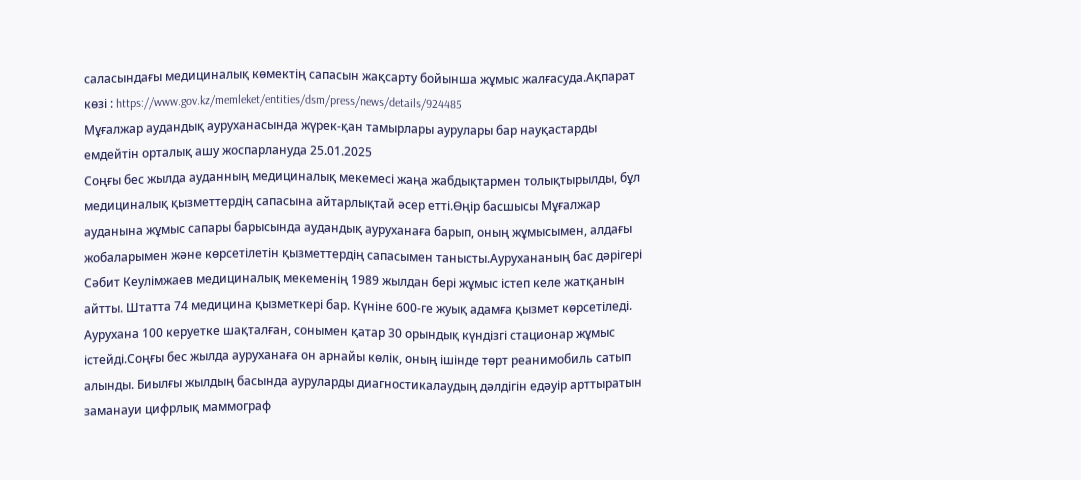саласындағы медициналық көмектің сапасын жақсарту бойынша жұмыс жалғасуда.Ақпарат көзі : https://www.gov.kz/memleket/entities/dsm/press/news/details/924485
Мұғалжар аудандық ауруханасында жүрек-қан тамырлары аурулары бар науқастарды емдейтін орталық ашу жоспарлануда 25.01.2025
Соңғы бес жылда ауданның медициналық мекемесі жаңа жабдықтармен толықтырылды, бұл медициналық қызметтердің сапасына айтарлықтай әсер етті.Өңір басшысы Мұғалжар ауданына жұмыс сапары барысында аудандық ауруханаға барып, оның жұмысымен, алдағы жобаларымен және көрсетілетін қызметтердің сапасымен танысты.Аурухананың бас дәрігері Сәбит Кеулімжаев медициналық мекеменің 1989 жылдан бері жұмыс істеп келе жатқанын айтты. Штатта 74 медицина қызметкері бар. Күніне 600-ге жуық адамға қызмет көрсетіледі. Аурухана 100 керуетке шақталған, сонымен қатар 30 орындық күндізгі стационар жұмыс істейді.Соңғы бес жылда ауруханаға он арнайы көлік, оның ішінде төрт реанимобиль сатып алынды. Биылғы жылдың басында ауруларды диагностикалаудың дәлдігін едәуір арттыратын заманауи цифрлық маммограф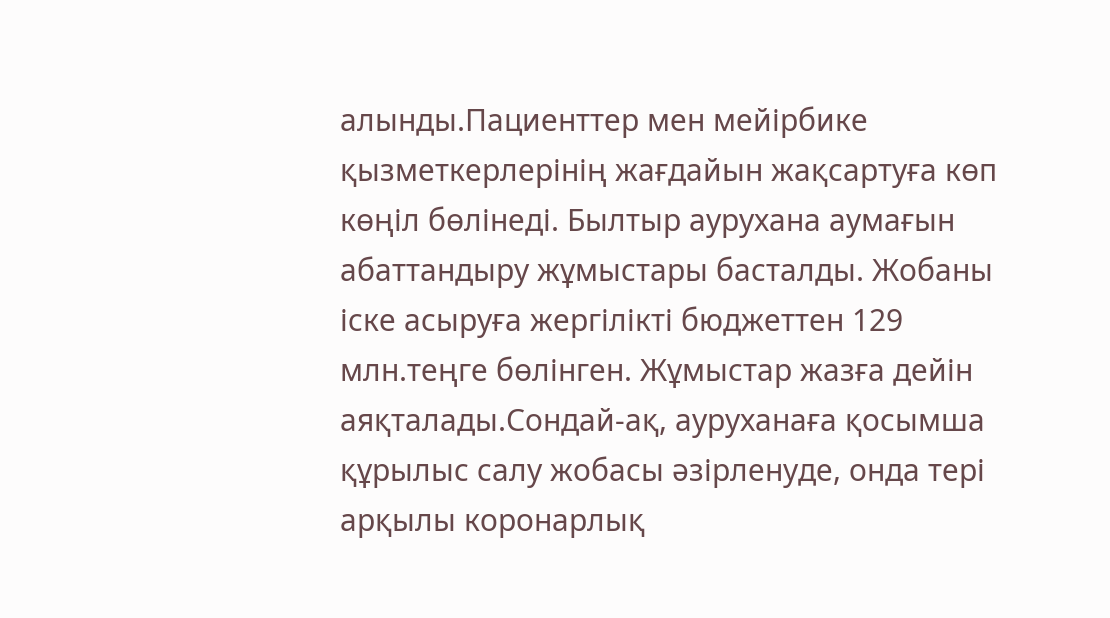алынды.Пациенттер мен мейірбике қызметкерлерінің жағдайын жақсартуға көп көңіл бөлінеді. Былтыр аурухана аумағын абаттандыру жұмыстары басталды. Жобаны іске асыруға жергілікті бюджеттен 129 млн.теңге бөлінген. Жұмыстар жазға дейін аяқталады.Сондай-ақ, ауруханаға қосымша құрылыс салу жобасы әзірленуде, онда тері арқылы коронарлық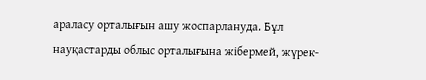араласу орталығын ашу жоспарлануда. Бұл науқастарды облыс орталығына жібермей, жүрек-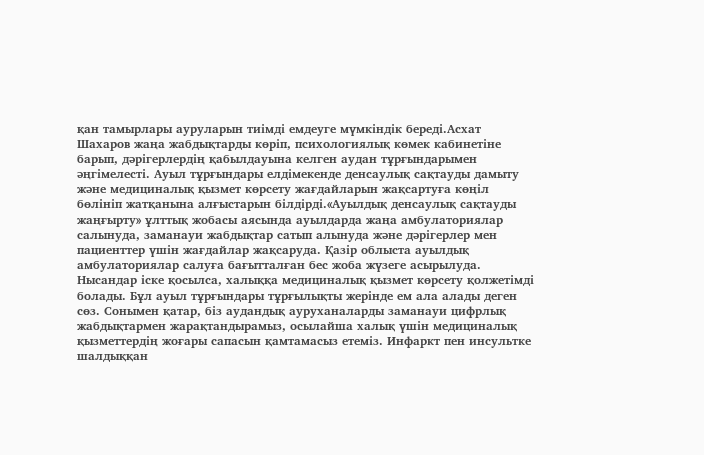қан тамырлары ауруларын тиімді емдеуге мүмкіндік береді.Асхат Шахаров жаңа жабдықтарды көріп, психологиялық көмек кабинетіне барып, дәрігерлердің қабылдауына келген аудан тұрғындарымен әңгімелесті. Ауыл тұрғындары елдімекенде денсаулық сақтауды дамыту және медициналық қызмет көрсету жағдайларын жақсартуға көңіл бөлініп жатқанына алғыстарын білдірді.«Ауылдық денсаулық сақтауды жаңғырту» ұлттық жобасы аясында ауылдарда жаңа амбулаториялар салынуда, заманауи жабдықтар сатып алынуда және дәрігерлер мен пациенттер үшін жағдайлар жақсаруда. Қазір облыста ауылдық амбулаториялар салуға бағытталған бес жоба жүзеге асырылуда. Нысандар іске қосылса, халыққа медициналық қызмет көрсету қолжетімді болады. Бұл ауыл тұрғындары тұрғылықты жерінде ем ала алады деген сөз. Сонымен қатар, біз аудандық ауруханаларды заманауи цифрлық жабдықтармен жарақтандырамыз, осылайша халық үшін медициналық қызметтердің жоғары сапасын қамтамасыз етеміз. Инфаркт пен инсультке шалдыққан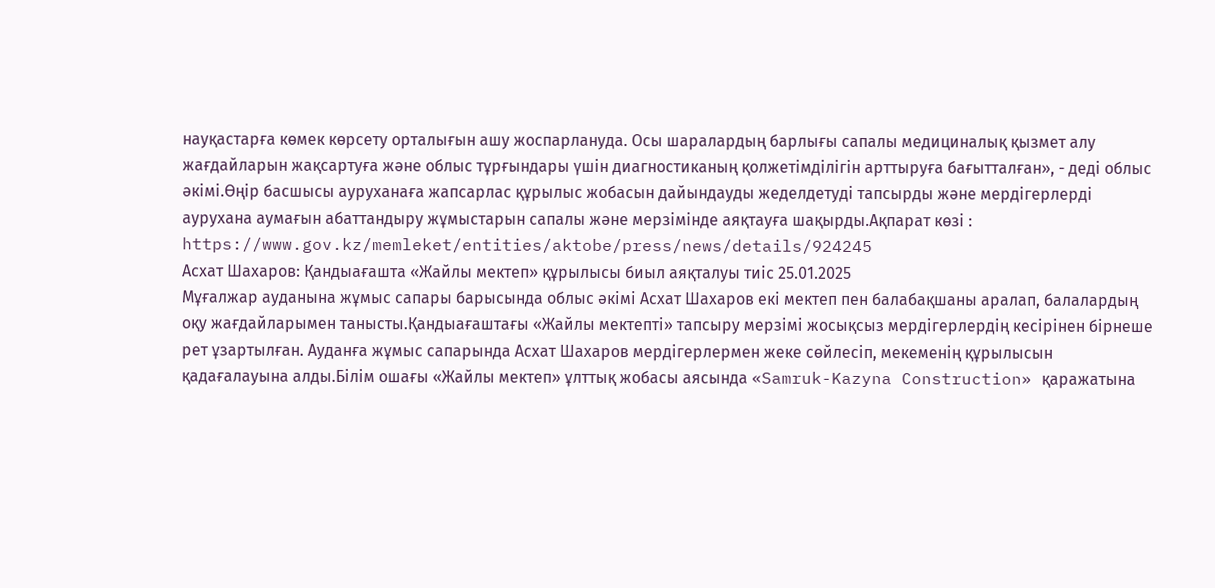науқастарға көмек көрсету орталығын ашу жоспарлануда. Осы шаралардың барлығы сапалы медициналық қызмет алу жағдайларын жақсартуға және облыс тұрғындары үшін диагностиканың қолжетімділігін арттыруға бағытталған», - деді облыс әкімі.Өңір басшысы ауруханаға жапсарлас құрылыс жобасын дайындауды жеделдетуді тапсырды және мердігерлерді аурухана аумағын абаттандыру жұмыстарын сапалы және мерзімінде аяқтауға шақырды.Ақпарат көзі : https://www.gov.kz/memleket/entities/aktobe/press/news/details/924245
Асхат Шахаров: Қандыағашта «Жайлы мектеп» құрылысы биыл аяқталуы тиіс 25.01.2025
Мұғалжар ауданына жұмыс сапары барысында облыс әкімі Асхат Шахаров екі мектеп пен балабақшаны аралап, балалардың оқу жағдайларымен танысты.Қандыағаштағы «Жайлы мектепті» тапсыру мерзімі жосықсыз мердігерлердің кесірінен бірнеше рет ұзартылған. Ауданға жұмыс сапарында Асхат Шахаров мердігерлермен жеке сөйлесіп, мекеменің құрылысын қадағалауына алды.Білім ошағы «Жайлы мектеп» ұлттық жобасы аясында «Samruk-Kazyna Construction» қаражатына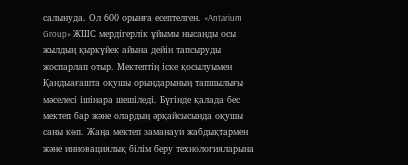салынуда. Ол 600 орынға есептелген. «Antarium Group» ЖШС мердігерлік ұйымы нысанды осы жылдың қыркүйек айына дейін тапсыруды жоспарлап отыр. Мектептің іске қосылуымен Қандыағашта оқушы орындарының тапшылығы мәселесі ішінара шешіледі. Бүгінде қалада бес мектеп бар және олардың әрқайсысында оқушы саны көп. Жаңа мектеп заманауи жабдықтармен және инновациялық білім беру технологияларына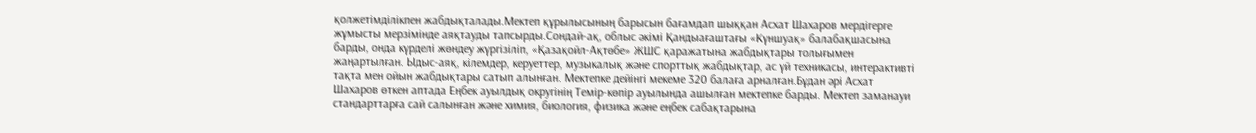қолжетімділікпен жабдықталады.Мектеп құрылысының барысын бағамдап шыққан Асхат Шахаров мердігерге жұмысты мерзімінде аяқтауды тапсырды.Сондай-ақ, облыс әкімі Қандыағаштағы «Күншуақ» балабақшасына барды, онда күрделі жөндеу жүргізіліп, «Қазақойл-Ақтөбе» ЖШС қаражатына жабдықтары толығымен жаңартылған. Ыдыс-аяқ, кілемдер, керуеттер, музыкалық және спорттық жабдықтар, ас үй техникасы, интерактивті тақта мен ойын жабдықтары сатып алынған. Мектепке дейінгі мекеме 320 балаға арналған.Бұдан әрі Асхат Шахаров өткен аптада Еңбек ауылдық округінің Темір-көпір ауылында ашылған мектепке барды. Мектеп заманауи стандарттарға сай салынған және химия, биология, физика және еңбек сабақтарына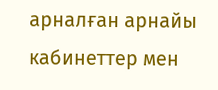арналған арнайы кабинеттер мен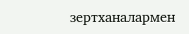зертханалармен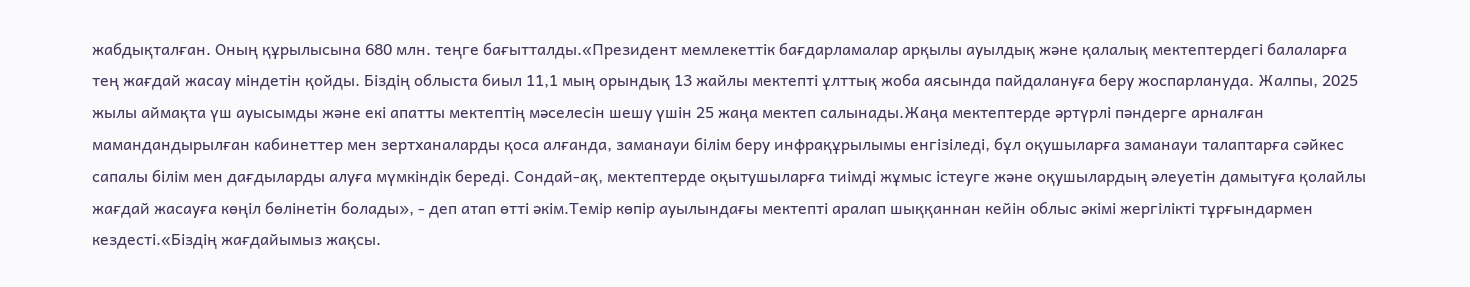жабдықталған. Оның құрылысына 680 млн. теңге бағытталды.«Президент мемлекеттік бағдарламалар арқылы ауылдық және қалалық мектептердегі балаларға тең жағдай жасау міндетін қойды. Біздің облыста биыл 11,1 мың орындық 13 жайлы мектепті ұлттық жоба аясында пайдалануға беру жоспарлануда. Жалпы, 2025 жылы аймақта үш ауысымды және екі апатты мектептің мәселесін шешу үшін 25 жаңа мектеп салынады.Жаңа мектептерде әртүрлі пәндерге арналған мамандандырылған кабинеттер мен зертханаларды қоса алғанда, заманауи білім беру инфрақұрылымы енгізіледі, бұл оқушыларға заманауи талаптарға сәйкес сапалы білім мен дағдыларды алуға мүмкіндік береді. Сондай-ақ, мектептерде оқытушыларға тиімді жұмыс істеуге және оқушылардың әлеуетін дамытуға қолайлы жағдай жасауға көңіл бөлінетін болады», - деп атап өтті әкім.Темір көпір ауылындағы мектепті аралап шыққаннан кейін облыс әкімі жергілікті тұрғындармен кездесті.«Біздің жағдайымыз жақсы.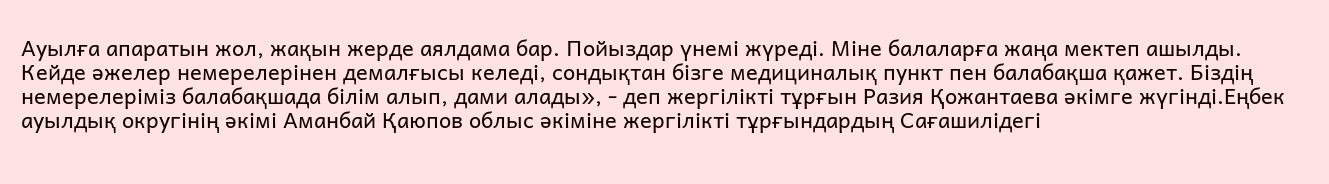Ауылға апаратын жол, жақын жерде аялдама бар. Пойыздар үнемі жүреді. Міне балаларға жаңа мектеп ашылды. Кейде әжелер немерелерінен демалғысы келеді, сондықтан бізге медициналық пункт пен балабақша қажет. Біздің немерелеріміз балабақшада білім алып, дами алады», - деп жергілікті тұрғын Разия Қожантаева әкімге жүгінді.Еңбек ауылдық округінің әкімі Аманбай Қаюпов облыс әкіміне жергілікті тұрғындардың Сағашилідегі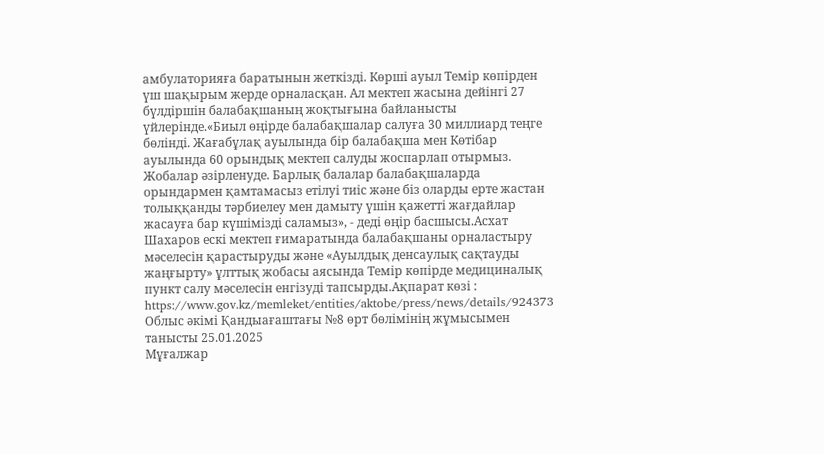амбулаторияға баратынын жеткізді. Көрші ауыл Темір көпірден үш шақырым жерде орналасқан. Ал мектеп жасына дейінгі 27 бүлдіршін балабақшаның жоқтығына байланысты үйлерінде.«Биыл өңірде балабақшалар салуға 30 миллиард теңге бөлінді. Жағабұлақ ауылында бір балабақша мен Көтібар ауылында 60 орындық мектеп салуды жоспарлап отырмыз. Жобалар әзірленуде. Барлық балалар балабақшаларда орындармен қамтамасыз етілуі тиіс және біз оларды ерте жастан толыққанды тәрбиелеу мен дамыту үшін қажетті жағдайлар жасауға бар күшімізді саламыз», - деді өңір басшысы.Асхат Шахаров ескі мектеп ғимаратында балабақшаны орналастыру мәселесін қарастыруды және «Ауылдық денсаулық сақтауды жаңғырту» ұлттық жобасы аясында Темір көпірде медициналық пункт салу мәселесін енгізуді тапсырды.Ақпарат көзі : https://www.gov.kz/memleket/entities/aktobe/press/news/details/924373
Облыс әкімі Қандыағаштағы №8 өрт бөлімінің жұмысымен танысты 25.01.2025
Мұғалжар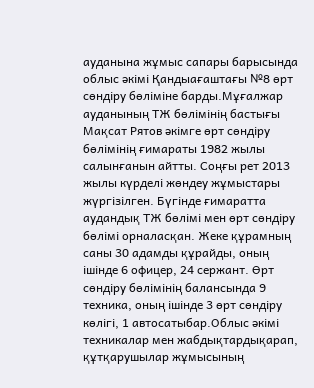ауданына жұмыс сапары барысында облыс әкімі Қандыағаштағы №8 өрт сөндіру бөліміне барды.Мұғалжар ауданының ТЖ бөлімінің бастығы Мақсат Рятов әкімге өрт сөндіру бөлімінің ғимараты 1982 жылы салынғанын айтты. Соңғы рет 2013 жылы күрделі жөндеу жұмыстары жүргізілген. Бүгінде ғимаратта аудандық ТЖ бөлімі мен өрт сөндіру бөлімі орналасқан. Жеке құрамның саны 30 адамды құрайды, оның ішінде 6 офицер, 24 сержант. Өрт сөндіру бөлімінің балансында 9 техника, оның ішінде 3 өрт сөндіру көлігі, 1 автосатыбар.Облыс әкімі техникалар мен жабдықтардықарап, құтқарушылар жұмысының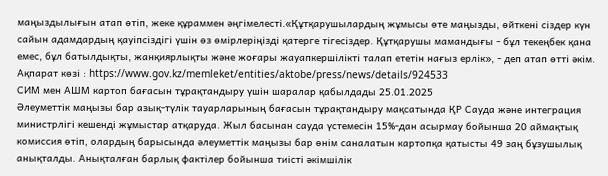маңыздылығын атап өтіп, жеке құраммен әңгімелесті.«Құтқарушылардың жұмысы өте маңызды, өйткені сіздер күн сайын адамдардың қауіпсіздігі үшін өз өмірлеріңізді қатерге тігесіздер. Құтқарушы мамандығы - бұл текеңбек қана емес, бұл батылдықты, жанқиярлықты және жоғары жауапкершілікті талап ететін нағыз ерлік», - деп атап өтті әкім. Ақпарат көзі : https://www.gov.kz/memleket/entities/aktobe/press/news/details/924533
СИМ мен АШМ картоп бағасын тұрақтандыру үшін шаралар қабылдады 25.01.2025
Әлеуметтік маңызы бар азық-түлік тауарларының бағасын тұрақтандыру мақсатында ҚР Сауда және интеграция министрлігі кешенді жұмыстар атқаруда. Жыл басынан сауда үстемесін 15%-дан асырмау бойынша 20 аймақтық комиссия өтіп, олардың барысында әлеуметтік маңызы бар өнім саналатын картопқа қатысты 49 заң бұзушылық анықталды. Анықталған барлық фактілер бойынша тиісті әкімшілік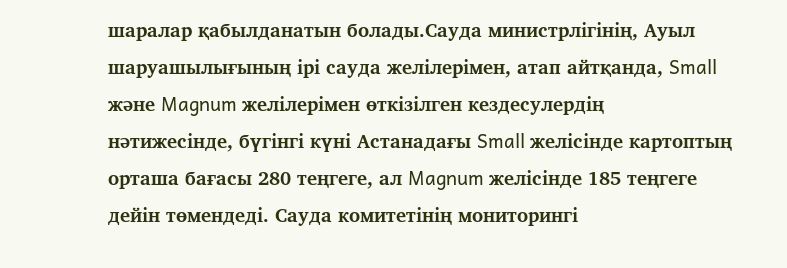шаралар қабылданатын болады.Сауда министрлігінің, Ауыл шаруашылығының ірі сауда желілерімен, атап айтқанда, Small және Magnum желілерімен өткізілген кездесулердің нәтижесінде, бүгінгі күні Астанадағы Small желісінде картоптың орташа бағасы 280 теңгеге, ал Magnum желісінде 185 теңгеге дейін төмендеді. Сауда комитетінің мониторингі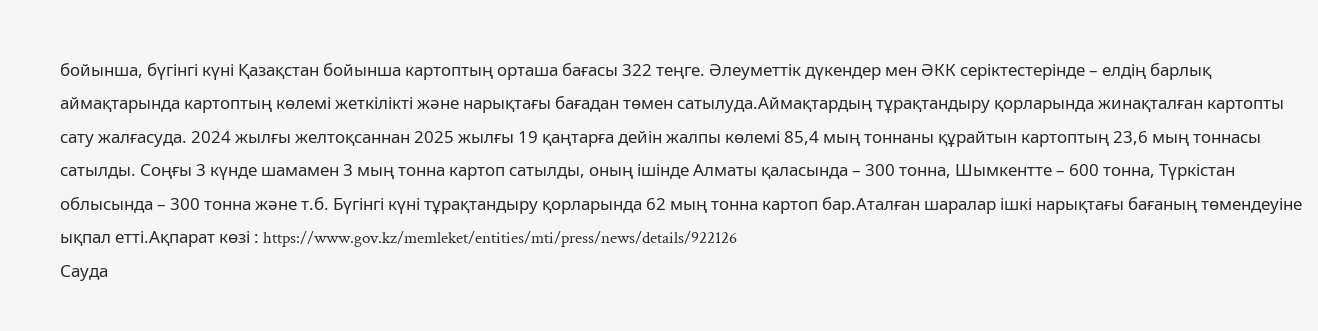бойынша, бүгінгі күні Қазақстан бойынша картоптың орташа бағасы 322 теңге. Әлеуметтік дүкендер мен ӘКК серіктестерінде – елдің барлық аймақтарында картоптың көлемі жеткілікті және нарықтағы бағадан төмен сатылуда.Аймақтардың тұрақтандыру қорларында жинақталған картопты сату жалғасуда. 2024 жылғы желтоқсаннан 2025 жылғы 19 қаңтарға дейін жалпы көлемі 85,4 мың тоннаны құрайтын картоптың 23,6 мың тоннасы сатылды. Соңғы 3 күнде шамамен 3 мың тонна картоп сатылды, оның ішінде Алматы қаласында – 300 тонна, Шымкентте – 600 тонна, Түркістан облысында – 300 тонна және т.б. Бүгінгі күні тұрақтандыру қорларында 62 мың тонна картоп бар.Аталған шаралар ішкі нарықтағы бағаның төмендеуіне ықпал етті.Ақпарат көзі : https://www.gov.kz/memleket/entities/mti/press/news/details/922126
Сауда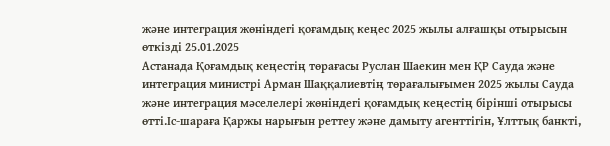және интеграция жөніндегі қоғамдық кеңес 2025 жылы алғашқы отырысын өткізді 25.01.2025
Астанада Қоғамдық кеңестің төрағасы Руслан Шаекин мен ҚР Сауда және интеграция министрі Арман Шаққалиевтің төрағалығымен 2025 жылы Сауда және интеграция мәселелері жөніндегі қоғамдық кеңестің бірінші отырысы өтті.Іс-шараға Қаржы нарығын реттеу және дамыту агенттігін, Ұлттық банкті,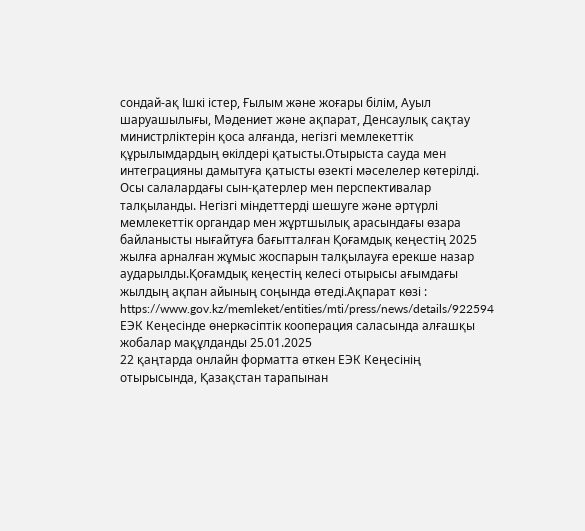сондай-ақ Ішкі істер, Ғылым және жоғары білім, Ауыл шаруашылығы, Мәдениет және ақпарат, Денсаулық сақтау министрліктерін қоса алғанда, негізгі мемлекеттік құрылымдардың өкілдері қатысты.Отырыста сауда мен интеграцияны дамытуға қатысты өзекті мәселелер көтерілді. Осы салалардағы сын-қатерлер мен перспективалар талқыланды. Негізгі міндеттерді шешуге және әртүрлі мемлекеттік органдар мен жұртшылық арасындағы өзара байланысты нығайтуға бағытталған Қоғамдық кеңестің 2025 жылға арналған жұмыс жоспарын талқылауға ерекше назар аударылды.Қоғамдық кеңестің келесі отырысы ағымдағы жылдың ақпан айының соңында өтеді.Ақпарат көзі : https://www.gov.kz/memleket/entities/mti/press/news/details/922594
ЕЭК Кеңесінде өнеркәсіптік кооперация саласында алғашқы жобалар мақұлданды 25.01.2025
22 қаңтарда онлайн форматта өткен ЕЭК Кеңесінің отырысында, Қазақстан тарапынан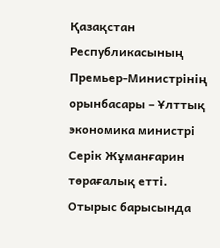Қазақстан Республикасының Премьер-Министрінің орынбасары – Ұлттық экономика министрі Серік Жұманғарин төрағалық етті. Отырыс барысында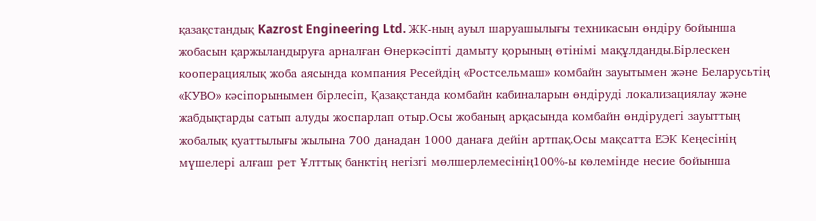қазақстандық Kazrost Engineering Ltd. ЖК-ның ауыл шаруашылығы техникасын өндіру бойынша жобасын қаржыландыруға арналған Өнеркәсіпті дамыту қорының өтінімі мақұлданды.Бірлескен кооперациялық жоба аясында компания Ресейдің «Ростсельмаш» комбайн зауытымен және Беларусьтің «КУВО» кәсіпорынымен бірлесіп, Қазақстанда комбайн кабиналарын өндіруді локализациялау және жабдықтарды сатып алуды жоспарлап отыр.Осы жобаның арқасында комбайн өндірудегі зауыттың жобалық қуаттылығы жылына 700 данадан 1000 данаға дейін артпақ.Осы мақсатта ЕЭК Кеңесінің мүшелері алғаш рет Ұлттық банктің негізгі мөлшерлемесінің100%-ы көлемінде несие бойынша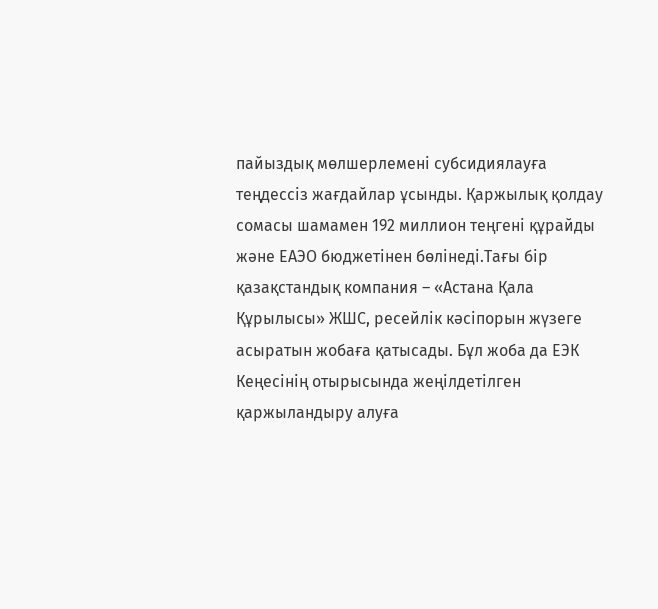пайыздық мөлшерлемені субсидиялауға теңдессіз жағдайлар ұсынды. Қаржылық қолдау сомасы шамамен 192 миллион теңгені құрайды және ЕАЭО бюджетінен бөлінеді.Тағы бір қазақстандық компания – «Астана Қала Құрылысы» ЖШС, ресейлік кәсіпорын жүзеге асыратын жобаға қатысады. Бұл жоба да ЕЭК Кеңесінің отырысында жеңілдетілген қаржыландыру алуға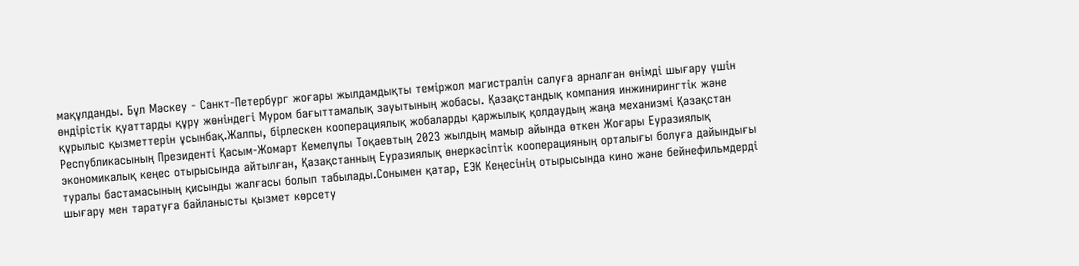мақұлданды. Бұл Мәскеу - Санкт-Петербург жоғары жылдамдықты теміржол магистралін салуға арналған өнімді шығару үшін өндірістік қуаттарды құру жөніндегі Муром бағыттамалық зауытының жобасы. Қазақстандық компания инжинирингтік және құрылыс қызметтерін ұсынбақ.Жалпы, бірлескен кооперациялық жобаларды қаржылық қолдаудың жаңа механизмі Қазақстан Республикасының Президенті Қасым-Жомарт Кемелұлы Тоқаевтың 2023 жылдың мамыр айында өткен Жоғары Еуразиялық экономикалық кеңес отырысында айтылған, Қазақстанның Еуразиялық өнеркәсіптік кооперацияның орталығы болуға дайындығы туралы бастамасының қисынды жалғасы болып табылады.Сонымен қатар, ЕЭК Кеңесінің отырысында кино және бейнефильмдерді шығару мен таратуға байланысты қызмет көрсету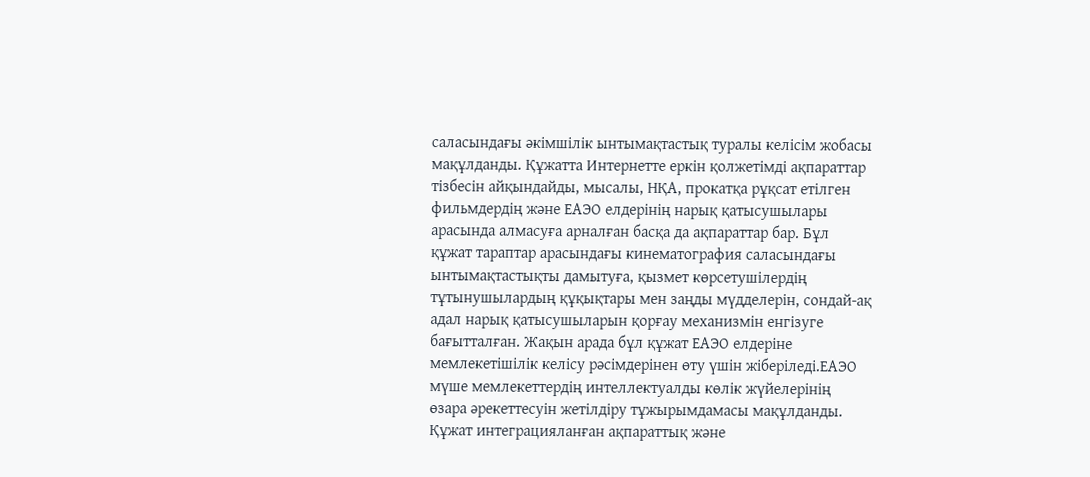саласындағы әкімшілік ынтымақтастық туралы келісім жобасы мақұлданды. Құжатта Интернетте еркін қолжетімді ақпараттар тізбесін айқындайды, мысалы, НҚА, прокатқа рұқсат етілген фильмдердің және ЕАЭО елдерінің нарық қатысушылары арасында алмасуға арналған басқа да ақпараттар бар. Бұл құжат тараптар арасындағы кинематография саласындағы ынтымақтастықты дамытуға, қызмет көрсетушілердің тұтынушылардың құқықтары мен заңды мүдделерін, сондай-ақ адал нарық қатысушыларын қорғау механизмін енгізуге бағытталған. Жақын арада бұл құжат ЕАЭО елдеріне мемлекетішілік келісу рәсімдерінен өту үшін жіберіледі.ЕАЭО мүше мемлекеттердің интеллектуалды көлік жүйелерінің өзара әрекеттесуін жетілдіру тұжырымдамасы мақұлданды. Құжат интеграцияланған ақпараттық және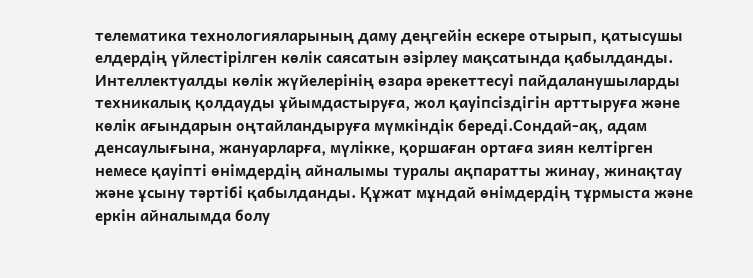телематика технологияларының даму деңгейін ескере отырып, қатысушы елдердің үйлестірілген көлік саясатын әзірлеу мақсатында қабылданды. Интеллектуалды көлік жүйелерінің өзара әрекеттесуі пайдаланушыларды техникалық қолдауды ұйымдастыруға, жол қауіпсіздігін арттыруға және көлік ағындарын оңтайландыруға мүмкіндік береді.Сондай-ақ, адам денсаулығына, жануарларға, мүлікке, қоршаған ортаға зиян келтірген немесе қауіпті өнімдердің айналымы туралы ақпаратты жинау, жинақтау және ұсыну тәртібі қабылданды. Құжат мұндай өнімдердің тұрмыста және еркін айналымда болу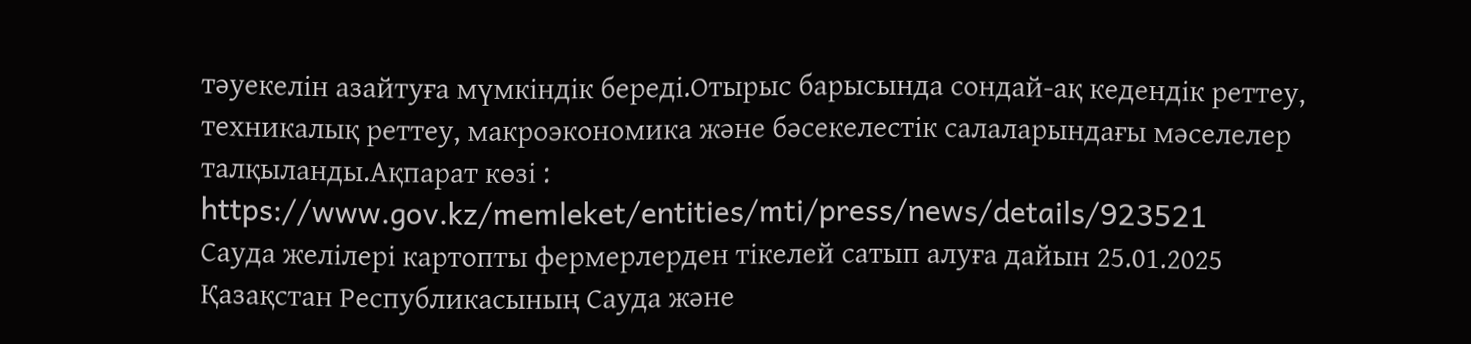тәуекелін азайтуға мүмкіндік береді.Отырыс барысында сондай-ақ кедендік реттеу, техникалық реттеу, макроэкономика және бәсекелестік салаларындағы мәселелер талқыланды.Ақпарат көзі : https://www.gov.kz/memleket/entities/mti/press/news/details/923521
Сауда желілері картопты фермерлерден тікелей сатып алуға дайын 25.01.2025
Қазақстан Республикасының Сауда және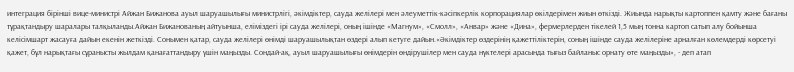интеграция бірінші вице-министрі Айжан Бижанова ауыл шаруашылығы министрлігі, әкімдіктер, сауда желілері мен әлеуметтік-кәсіпкерлік корпорациялар өкілдерімен жиын өткізді. Жиында нарықты картоппен қамту және бағаны тұрақтандыру шаралары талқыланды.Айжан Бижанованың айтуынша, еліміздегі ірі сауда желілері, оның ішінде «Магнум», «Смолл», «Анвар» және «Дина», фермерлерден тікелей 1,5 мың тонна картоп сатып алу бойынша келісімшарт жасауға дайын екенін жеткізді. Сонымен қатар, сауда желілері өнімді шаруашылықтан өздері алып кетуге дайын.«Әкімдіктер өздерінің қажеттіліктерін, соның ішінде сауда желілеріне арналған көлемдерді көрсетуі қажет, бұл нарықтағы сұранысты жылдам қанағаттандыру үшін маңызды. Сондай-ақ, ауыл шаруашылығы өнімдерін өндірушілер мен сауда нүктелері арасында тығыз байланыс орнату өте маңызды», - деп атап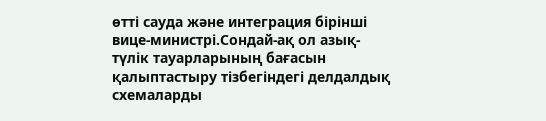өтті сауда және интеграция бірінші вице-министрі.Сондай-ақ ол азық-түлік тауарларының бағасын қалыптастыру тізбегіндегі делдалдық схемаларды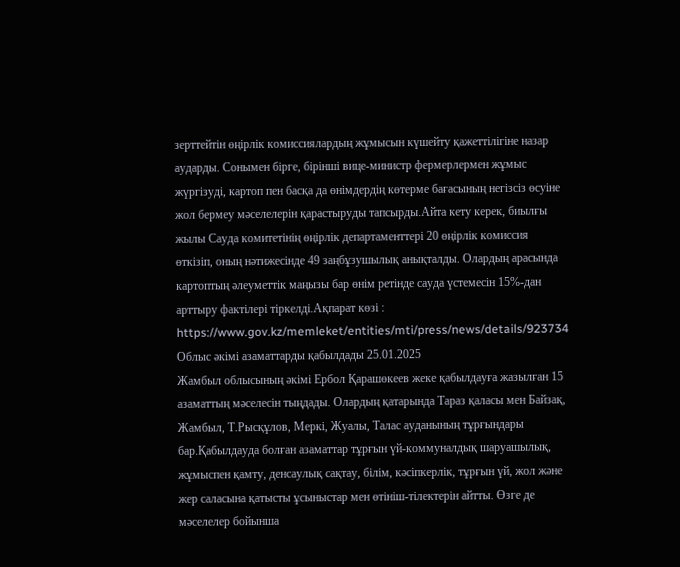зерттейтін өңірлік комиссиялардың жұмысын күшейту қажеттілігіне назар аударды. Сонымен бірге, бірінші вице-министр фермерлермен жұмыс жүргізуді, картоп пен басқа да өнімдердің көтерме бағасының негізсіз өсуіне жол бермеу мәселелерін қарастыруды тапсырды.Айта кету керек, биылғы жылы Сауда комитетінің өңірлік департаменттері 20 өңірлік комиссия өткізіп, оның нәтижесінде 49 заңбұзушылық анықталды. Олардың арасында картоптың әлеуметтік маңызы бар өнім ретінде сауда үстемесін 15%-дан арттыру фактілері тіркелді.Ақпарат көзі : https://www.gov.kz/memleket/entities/mti/press/news/details/923734
Облыс әкімі азаматтарды қабылдады 25.01.2025
Жамбыл облысының әкімі Ербол Қарашөкеев жеке қабылдауға жазылған 15 азаматтың мәселесін тыңдады. Олардың қатарында Тараз қаласы мен Байзақ, Жамбыл, Т.Рысқұлов, Меркі, Жуалы, Талас ауданының тұрғындары бар.Қабылдауда болған азаматтар тұрғын үй-коммуналдық шаруашылық, жұмыспен қамту, денсаулық сақтау, білім, кәсіпкерлік, тұрғын үй, жол және жер саласына қатысты ұсыныстар мен өтініш-тілектерін айтты. Өзге де мәселелер бойынша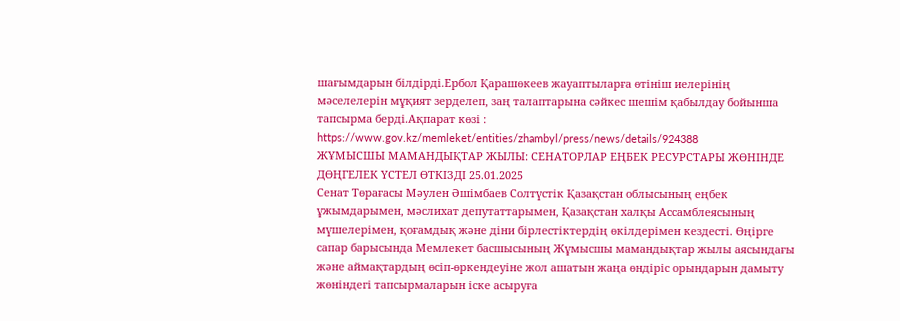шағымдарын білдірді.Ербол Қарашөкеев жауаптыларға өтініш иелерінің мәселелерін мұқият зерделеп, заң талаптарына сәйкес шешім қабылдау бойынша тапсырма берді.Ақпарат көзі : https://www.gov.kz/memleket/entities/zhambyl/press/news/details/924388
ЖҰМЫСШЫ МАМАНДЫҚТАР ЖЫЛЫ: СЕНАТОРЛАР ЕҢБЕК РЕСУРСТАРЫ ЖӨНІНДЕ ДӨҢГЕЛЕК ҮСТЕЛ ӨТКІЗДІ 25.01.2025
Сенат Төрағасы Мәулен Әшімбаев Солтүстік Қазақстан облысының еңбек ұжымдарымен, мәслихат депутаттарымен, Қазақстан халқы Ассамблеясының мүшелерімен, қоғамдық және діни бірлестіктердің өкілдерімен кездесті. Өңірге сапар барысында Мемлекет басшысының Жұмысшы мамандықтар жылы аясындағы және аймақтардың өсіп-өркендеуіне жол ашатын жаңа өндіріс орындарын дамыту жөніндегі тапсырмаларын іске асыруға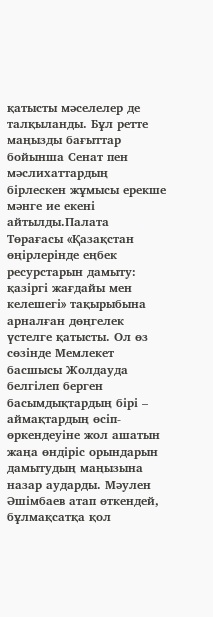қатысты мәселелер де талқыланды. Бұл ретте маңызды бағыттар бойынша Сенат пен мәслихаттардың бірлескен жұмысы ерекше мәнге ие екені айтылды.Палата Төрағасы «Қазақстан өңірлерінде еңбек ресурстарын дамыту: қазіргі жағдайы мен келешегі» тақырыбына арналған дөңгелек үстелге қатысты. Ол өз сөзінде Мемлекет басшысы Жолдауда белгілеп берген басымдықтардың бірі – аймақтардың өсіп-өркендеуіне жол ашатын жаңа өндіріс орындарын дамытудың маңызына назар аударды. Мәулен Әшімбаев атап өткендей, бұлмақсатқа қол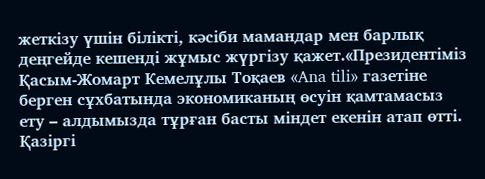жеткізу үшін білікті, кәсіби мамандар мен барлық деңгейде кешенді жұмыс жүргізу қажет.«Президентіміз Қасым-Жомарт Кемелұлы Тоқаев «Ana tili» газетіне берген сұхбатында экономиканың өсуін қамтамасыз ету – алдымызда тұрған басты міндет екенін атап өтті. Қазіргі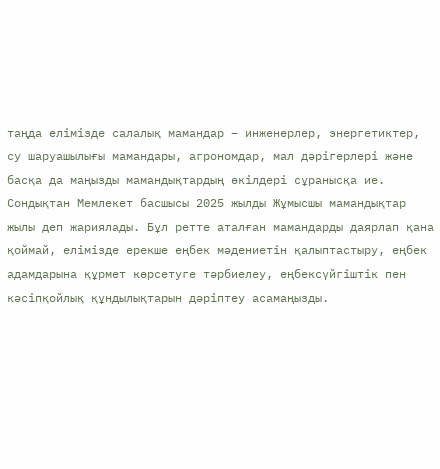таңда елімізде салалық мамандар – инженерлер, энергетиктер, су шаруашылығы мамандары, агрономдар, мал дәрігерлері және басқа да маңызды мамандықтардың өкілдері сұранысқа ие. Сондықтан Мемлекет басшысы 2025 жылды Жұмысшы мамандықтар жылы деп жариялады. Бұл ретте аталған мамандарды даярлап қана қоймай, елімізде ерекше еңбек мәдениетін қалыптастыру, еңбек адамдарына құрмет көрсетуге тәрбиелеу, еңбексүйгіштік пен кәсіпқойлық құндылықтарын дәріптеу асамаңызды.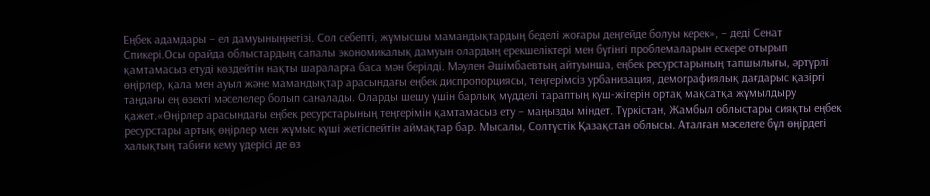Еңбек адамдары – ел дамуыныңнегізі. Сол себепті, жұмысшы мамандықтардың беделі жоғары деңгейде болуы керек», – деді Сенат Спикері.Осы орайда облыстардың сапалы экономикалық дамуын олардың ерекшеліктері мен бүгінгі проблемаларын ескере отырып қамтамасыз етуді көздейтін нақты шараларға баса мән берілді. Мәулен Әшімбаевтың айтуынша, еңбек ресурстарының тапшылығы, әртүрлі өңірлер, қала мен ауыл және мамандықтар арасындағы еңбек диспропорциясы, теңгерімсіз урбанизация, демографиялық дағдарыс қазіргі таңдағы ең өзекті мәселелер болып саналады. Оларды шешу үшін барлық мүдделі тараптың күш-жігерін ортақ мақсатқа жұмылдыру қажет.«Өңірлер арасындағы еңбек ресурстарының теңгерімін қамтамасыз ету – маңызды міндет. Түркістан, Жамбыл облыстары сияқты еңбек ресурстары артық өңірлер мен жұмыс күші жетіспейтін аймақтар бар. Мысалы, Солтүстік Қазақстан облысы. Аталған мәселеге бұл өңірдегі халықтың табиғи кему үдерісі де өз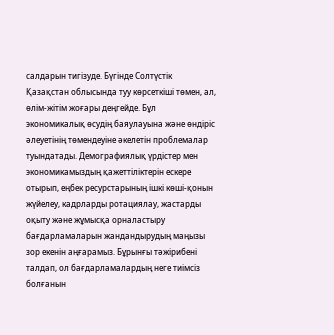салдарын тигізуде. Бүгінде Солтүстік Қазақстан облысында туу көрсеткіші төмен, ал, өлім-жітім жоғары деңгейде. Бұл экономикалық өсудің баяулауына және өндіріс әлеуетінің төмендеуіне әкелетін проблемалар туындатады. Демографиялық үрдістер мен экономикамыздың қажеттіліктерін ескере отырып, еңбек ресурстарының ішкі көші-қонын жүйелеу, кадрларды ротациялау, жастарды оқыту және жұмысқа орналастыру бағдарламаларын жандандырудың маңызы зор екенін аңғарамыз. Бұрынғы тәжірибені талдап, ол бағдарламалардың неге тиімсіз болғанын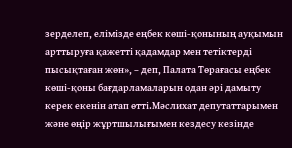зерделеп, елімізде еңбек көші-қонының ауқымын арттыруға қажетті қадамдар мен тетіктерді пысықтаған жөн», – деп, Палата Төрағасы еңбек көші-қоны бағдарламаларын одан әрі дамыту керек екенін атап өтті.Мәслихат депутаттарымен және өңір жұртшылығымен кездесу кезінде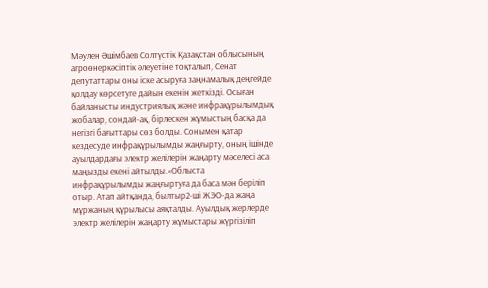Мәулен Әшімбаев Солтүстік Қазақстан облысының агроөнеркәсіптік әлеуетіне тоқталып, Сенат депутаттары оны іске асыруға заңнамалық деңгейде қолдау көрсетуге дайын екенін жеткізді. Осыған байланысты индустриялық және инфрақұрылымдық жобалар, сондай-ақ, бірлескен жұмыстың басқа да негізгі бағыттары сөз болды. Сонымен қатар кездесуде инфрақұрылымды жаңғырту, оның ішінде ауылдардағы электр желілерін жаңарту мәселесі аса маңызды екені айтылды.«Облыста инфрақұрылымды жаңғыртуға да баса мән беріліп отыр. Атап айтқанда, былтыр2-ші ЖЭО-да жаңа мұржаның құрылысы аяқталды. Ауылдық жерлерде электр желілерін жаңарту жұмыстары жүргізіліп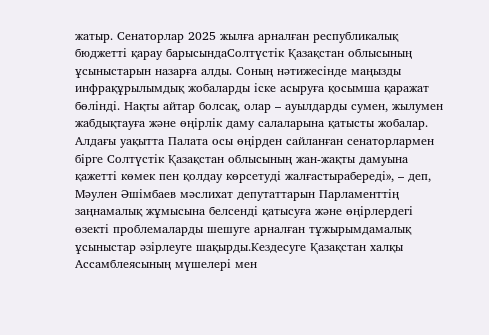жатыр. Сенаторлар 2025 жылға арналған республикалық бюджетті қарау барысындаСолтүстік Қазақстан облысының ұсыныстарын назарға алды. Соның нәтижесінде маңызды инфрақұрылымдық жобаларды іске асыруға қосымша қаражат бөлінді. Нақты айтар болсақ, олар – ауылдарды сумен, жылумен жабдықтауға және өңірлік даму салаларына қатысты жобалар. Алдағы уақытта Палата осы өңірден сайланған сенаторлармен бірге Солтүстік Қазақстан облысының жан-жақты дамуына қажетті көмек пен қолдау көрсетуді жалғастырабереді», – деп, Мәулен Әшімбаев мәслихат депутаттарын Парламенттің заңнамалық жұмысына белсенді қатысуға және өңірлердегі өзекті проблемаларды шешуге арналған тұжырымдамалық ұсыныстар әзірлеуге шақырды.Кездесуге Қазақстан халқы Ассамблеясының мүшелері мен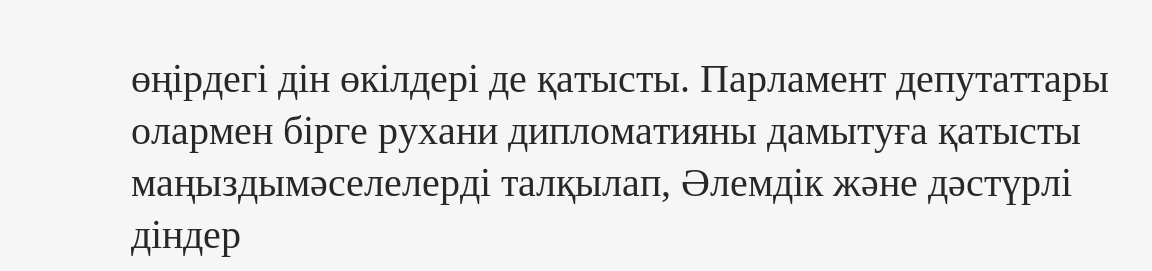өңірдегі дін өкілдері де қатысты. Парламент депутаттары олармен бірге рухани дипломатияны дамытуға қатысты маңыздымәселелерді талқылап, Әлемдік және дәстүрлі діндер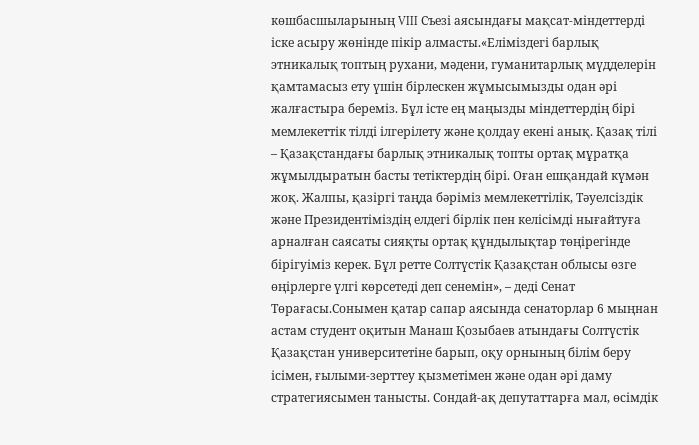көшбасшыларының VIII Съезі аясындағы мақсат-міндеттерді іске асыру жөнінде пікір алмасты.«Еліміздегі барлық этникалық топтың рухани, мәдени, гуманитарлық мүдделерін қамтамасыз ету үшін бірлескен жұмысымызды одан әрі жалғастыра береміз. Бұл істе ең маңызды міндеттердің бірі мемлекеттік тілді ілгерілету және қолдау екені анық. Қазақ тілі – Қазақстандағы барлық этникалық топты ортақ мұратқа жұмылдыратын басты тетіктердің бірі. Оған ешқандай күмән жоқ. Жалпы, қазіргі таңда бәріміз мемлекеттілік, Тәуелсіздік және Президентіміздің елдегі бірлік пен келісімді нығайтуға арналған саясаты сияқты ортақ құндылықтар төңірегінде бірігуіміз керек. Бұл ретте Солтүстік Қазақстан облысы өзге өңірлерге үлгі көрсетеді деп сенемін», – деді Сенат Төрағасы.Сонымен қатар сапар аясында сенаторлар 6 мыңнан астам студент оқитын Манаш Қозыбаев атындағы Солтүстік Қазақстан университетіне барып, оқу орнының білім беру ісімен, ғылыми-зерттеу қызметімен және одан әрі даму стратегиясымен танысты. Сондай-ақ депутаттарға мал, өсімдік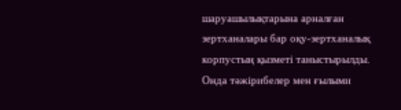шаруашылықтарына арналған зертханалары бар оқу-зертханалық корпустың қызметі таныстырылды. Онда тәжірибелер мен ғылыми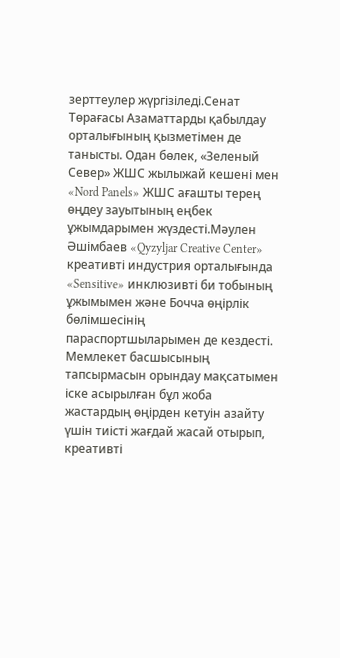зерттеулер жүргізіледі.Сенат Төрағасы Азаматтарды қабылдау орталығының қызметімен де танысты. Одан бөлек, «Зеленый Север» ЖШС жылыжай кешені мен «Nord Panels» ЖШС ағашты терең өңдеу зауытының еңбек ұжымдарымен жүздесті.Мәулен Әшімбаев «Qyzyljar Creative Center» креативті индустрия орталығында «Sensitive» инклюзивті би тобының ұжымымен және Бочча өңірлік бөлімшесінің параспортшыларымен де кездесті. Мемлекет басшысының тапсырмасын орындау мақсатымен іске асырылған бұл жоба жастардың өңірден кетуін азайту үшін тиісті жағдай жасай отырып, креативті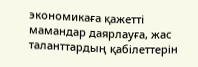экономикаға қажетті мамандар даярлауға, жас таланттардың қабілеттерін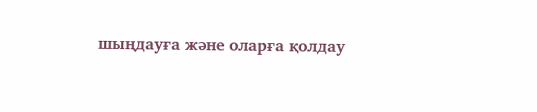шыңдауға және оларға қолдау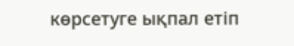көрсетуге ықпал етіп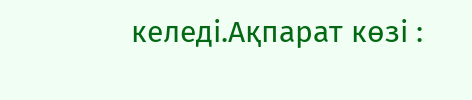келеді.Ақпарат көзі :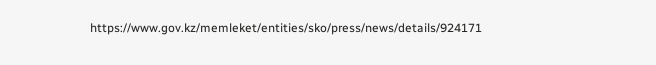https://www.gov.kz/memleket/entities/sko/press/news/details/924171